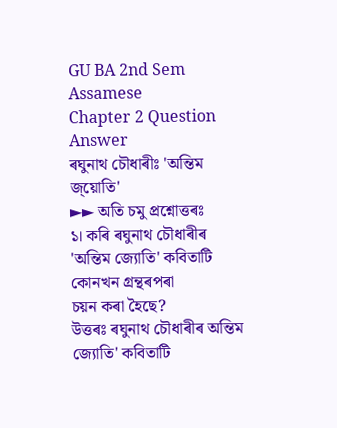GU BA 2nd Sem
Assamese
Chapter 2 Question Answer
ৰঘুনাথ চৌধাৰীঃ 'অন্তিম জ্য়োতি'
►► অতি চমু প্রশ্নোত্তৰঃ
১। কৰি ৰঘুনাথ চৌধাৰীৰ 'অন্তিম জ্যোতি' কবিতাটি কোনখন গ্ৰন্থৰপৰা
চয়ন কৰা হৈছে?
উত্তৰঃ ৰঘুনাথ চৌধাৰীৰ অন্তিম জ্যোতি' কবিতাটি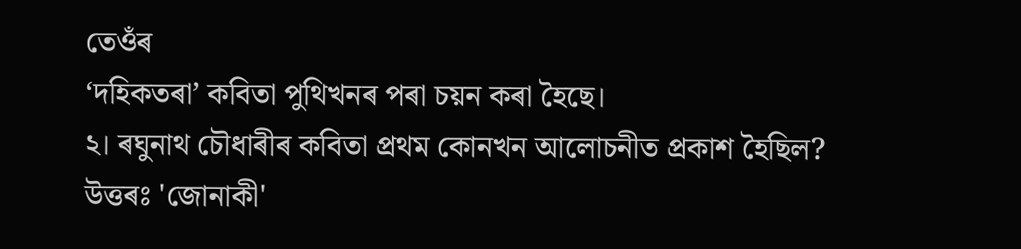তেওঁৰ
‘দহিকতৰা’ কবিতা পুথিখনৰ পৰা চয়ন কৰা হৈছে।
২। ৰঘুনাথ চৌধাৰীৰ কবিতা প্রথম কোনখন আলোচনীত প্রকাশ হৈছিল?
উত্তৰঃ 'জোনাকী'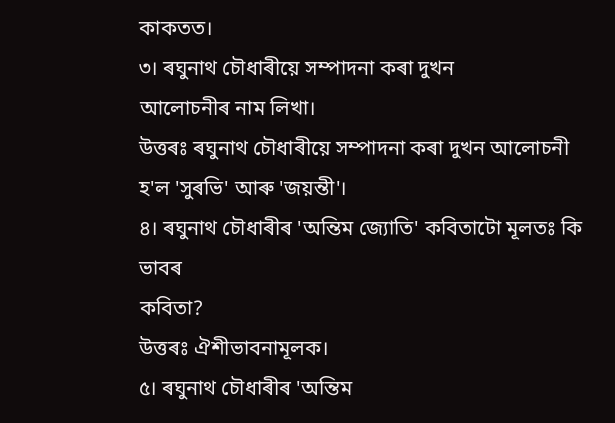কাকতত।
৩। ৰঘুনাথ চৌধাৰীয়ে সম্পাদনা কৰা দুখন
আলোচনীৰ নাম লিখা।
উত্তৰঃ ৰঘুনাথ চৌধাৰীয়ে সম্পাদনা কৰা দুখন আলোচনী হ'ল 'সুৰভি' আৰু 'জয়ন্তী'।
৪। ৰঘুনাথ চৌধাৰীৰ 'অন্তিম জ্যোতি' কবিতাটো মূলতঃ কি ভাবৰ
কবিতা?
উত্তৰঃ ঐশীভাবনামূলক।
৫। ৰঘুনাথ চৌধাৰীৰ 'অন্তিম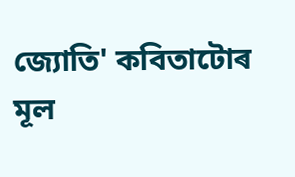জ্যোতি' কবিতাটোৰ মূল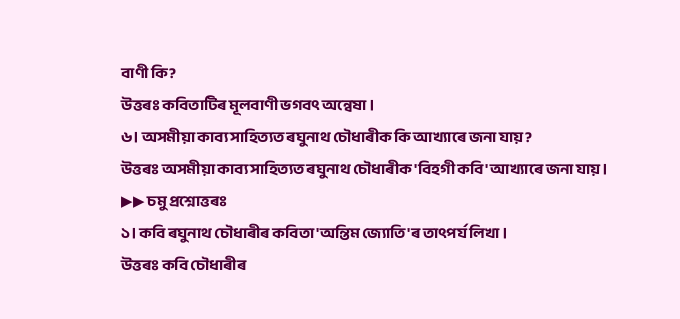বাণী কি?
উত্তৰঃ কবিতাটিৰ মূলবাণী ভগবৎ অন্বেষা।
৬। অসমীয়া কাব্য সাহিত্যত ৰঘুনাথ চৌধাৰীক কি আখ্যাৰে জনা যায়?
উত্তৰঃ অসমীয়া কাব্য সাহিত্যত ৰঘুনাথ চৌধাৰীক 'বিহগী কবি' আখ্যাৰে জনা যায়।
▶▶ চমু প্রশ্নোত্তৰঃ
১। কবি ৰঘুনাথ চৌধাৰীৰ কবিতা 'অন্তিম জ্যোতি'ৰ তাৎপর্য লিখা।
উত্তৰঃ কবি চৌধাৰীৰ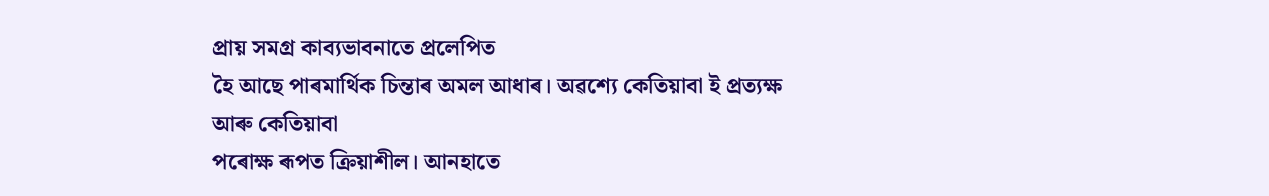প্ৰায় সমগ্র কাব্যভাবনাতে প্রলেপিত
হৈ আছে পাৰমার্থিক চিন্তাৰ অমল আধাৰ। অৱশ্যে কেতিয়াবা ই প্রত্যক্ষ আৰু কেতিয়াবা
পৰোক্ষ ৰূপত ক্রিয়াশীল। আনহাতে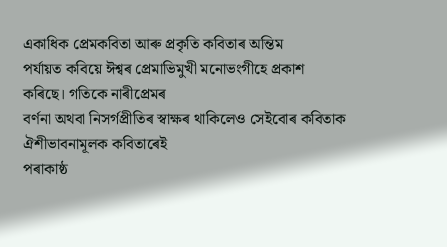একাধিক প্রেমকবিতা আৰু প্ৰকৃতি কবিতাৰ অন্তিম
পৰ্যায়ত কবিয়ে ঈশ্বৰ প্ৰেমাভিমুখী মনোভংগীহে প্ৰকাশ কৰিছে। গতিকে নাৰীপ্ৰেমৰ
বৰ্ণনা অথবা নিসর্গপ্ৰীতিৰ স্বাক্ষৰ থাকিলেও সেইবোৰ কবিতাক ঐশীভাবনামূলক কবিতাৰেই
পৰাকাষ্ঠ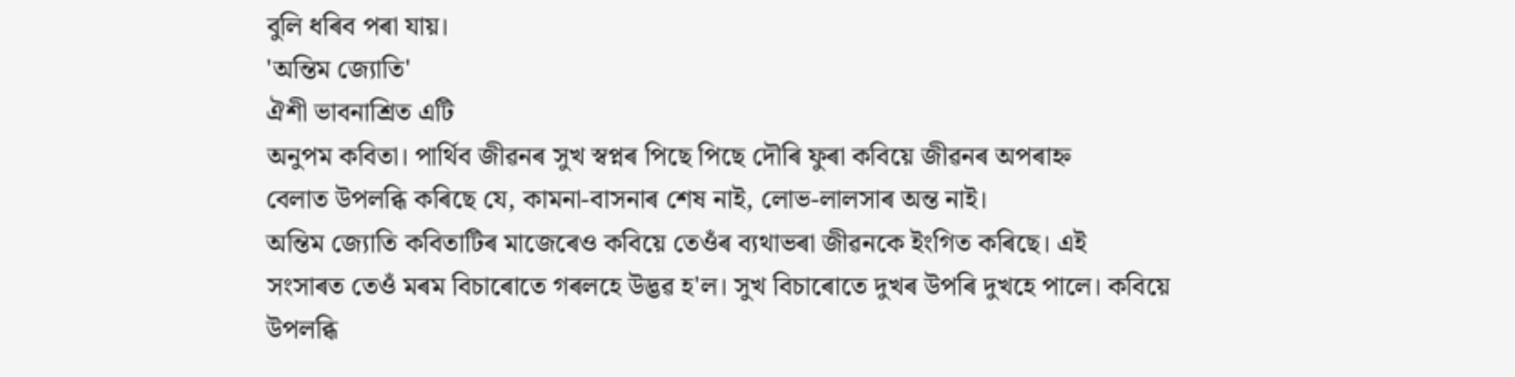বুলি ধৰিব পৰা যায়।
'অন্তিম জ্যোতি'
ঐশী ভাবনাশ্রিত এটি
অনুপম কবিতা। পার্থিব জীৱনৰ সুখ স্বপ্নৰ পিছে পিছে দৌৰি ফুৰা কবিয়ে জীৱনৰ অপৰাহ্ন
বেলাত উপলব্ধি কৰিছে যে, কামনা-বাসনাৰ শেষ নাই, লোভ-লালসাৰ অন্ত নাই।
অন্তিম জ্যোতি কবিতাটিৰ মাজেৰেও কবিয়ে তেওঁৰ ব্যথাভৰা জীৱনকে ইংগিত কৰিছে। এই
সংসাৰত তেওঁ মৰম বিচাৰোতে গৰলহে উদ্ভৱ হ'ল। সুখ বিচাৰোতে দুখৰ উপৰি দুখহে পালে। কবিয়ে
উপলব্ধি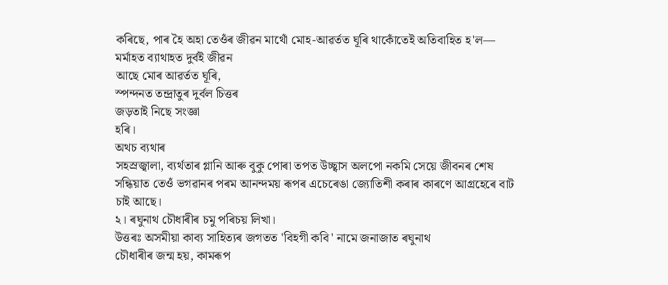কৰিছে, পাৰ হৈ অহা তেওঁৰ জীৱন মাথোঁ মোহ-আৱৰ্তত ঘূৰি থাকোঁতেই অতিবাহিত হ'ল—
মর্মাহত ব্যাথাহত দুর্বই জীৱন
আছে মোৰ আৱৰ্তত ঘূৰি,
স্পন্দনত তন্দ্ৰাতুৰ দুৰ্বল চিত্তৰ
জড়তাই নিছে সংজ্ঞা
হৰি।
অথচ ব্যথাৰ
সহস্ৰজ্বালা, ব্যৰ্থতাৰ গ্লানি আৰু বুকু পোৰা তপত উচ্ছ্বাস অলপো নকমি সেয়ে জীবনৰ শেষ
সন্ধিয়াত তেওঁ ভগৱানৰ পৰম আনন্দময় ৰূপৰ এচেৰেঙা জ্যোতিশী কৰাৰ কাৰণে আগ্ৰহেৰে বাট
চাই আছে।
২। ৰঘুনাথ চৌধাৰীৰ চমু পৰিচয় লিখা।
উত্তৰঃ অসমীয়া কাব্য সাহিত্যৰ জগতত 'বিহগী কবি' নামে জনাজাত ৰঘুনাথ
চৌধাৰীৰ জন্ম হয়, কামৰূপ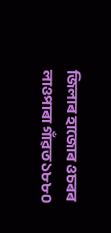জিলাৰ হাজোৰ ওচৰৰ লাওপাৰা গাঁৱত ১৮৮০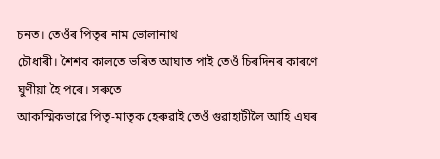চনত। তেওঁৰ পিতৃৰ নাম ভোলানাথ
চৌধাৰী। শৈশব কালতে ভৰিত আঘাত পাই তেওঁ চিৰদিনৰ কাৰণে ঘুণীয়া হৈ পৰে। সৰুতে
আকস্মিকভাৱে পিতৃ-মাতৃক হেৰুৱাই তেওঁ গুৱাহাটীলৈ আহি এঘৰ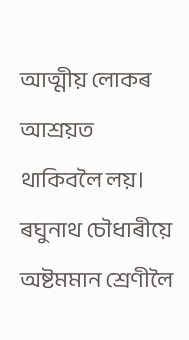আত্মীয় লোকৰ আশ্ৰয়ত
থাকিবলৈ লয়। ৰঘুনাথ চৌধাৰীয়ে অষ্টমমান শ্রেণীলৈ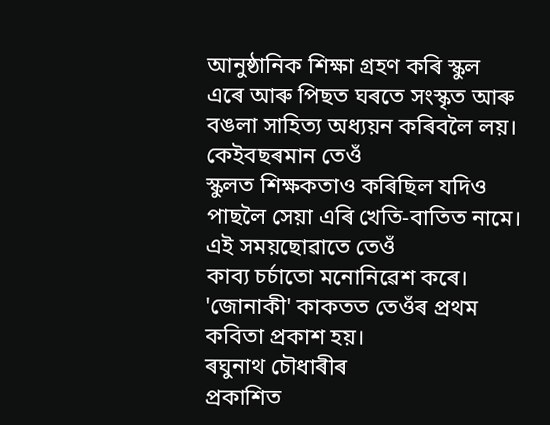আনুষ্ঠানিক শিক্ষা গ্রহণ কৰি স্কুল
এৰে আৰু পিছত ঘৰতে সংস্কৃত আৰু বঙলা সাহিত্য অধ্যয়ন কৰিবলৈ লয়। কেইবছৰমান তেওঁ
স্কুলত শিক্ষকতাও কৰিছিল যদিও পাছলৈ সেয়া এৰি খেতি-বাতিত নামে। এই সময়ছোৱাতে তেওঁ
কাব্য চর্চাতো মনোনিৱেশ কৰে। 'জোনাকী' কাকতত তেওঁৰ প্ৰথম কবিতা প্রকাশ হয়।
ৰঘুনাথ চৌধাৰীৰ
প্ৰকাশিত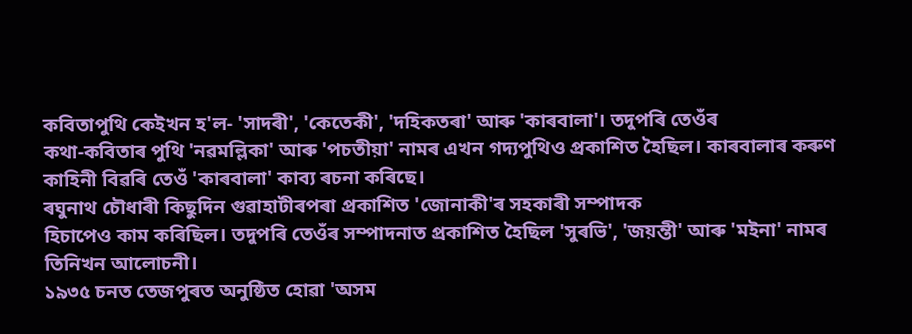কবিতাপুথি কেইখন হ'ল- 'সাদৰী', 'কেতেকী', 'দহিকতৰা' আৰু 'কাৰবালা'। তদুপৰি তেওঁৰ
কথা-কবিতাৰ পুথি 'নৱমল্লিকা' আৰু 'পচতীয়া' নামৰ এখন গদ্যপুথিও প্রকাশিত হৈছিল। কাৰবালাৰ কৰুণ কাহিনী বিৱৰি তেওঁ 'কাৰবালা' কাব্য ৰচনা কৰিছে।
ৰঘুনাথ চৌধাৰী কিছুদিন গুৱাহাটীৰপৰা প্রকাশিত 'জোনাকী'ৰ সহকাৰী সম্পাদক
হিচাপেও কাম কৰিছিল। তদুপৰি তেওঁৰ সম্পাদনাত প্রকাশিত হৈছিল 'সুৰভি', 'জয়ন্তী' আৰু 'মইনা' নামৰ তিনিখন আলোচনী।
১৯৩৫ চনত তেজপুৰত অনুষ্ঠিত হোৱা 'অসম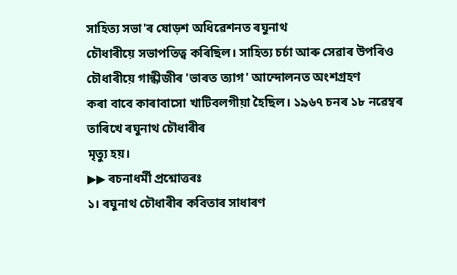সাহিত্য সভা'ৰ ষোড়শ অধিৱেশনত ৰঘুনাথ
চৌধাৰীয়ে সভাপতিত্ব কৰিছিল। সাহিত্য চর্চা আৰু সেৱাৰ উপৰিও চৌধাৰীয়ে গান্ধীজীৰ 'ভাৰত ত্যাগ' আন্দোলনত অংশগ্ৰহণ
কৰা বাবে কাৰাবাসো খাটিবলগীয়া হৈছিল। ১৯৬৭ চনৰ ১৮ নৱেম্বৰ তাৰিখে ৰঘুনাথ চৌধাৰীৰ
মৃত্যু হয়।
▶▶ ৰচনাধর্মী প্রশ্নোত্তৰঃ
১। ৰঘুনাথ চৌধাৰীৰ কবিতাৰ সাধাৰণ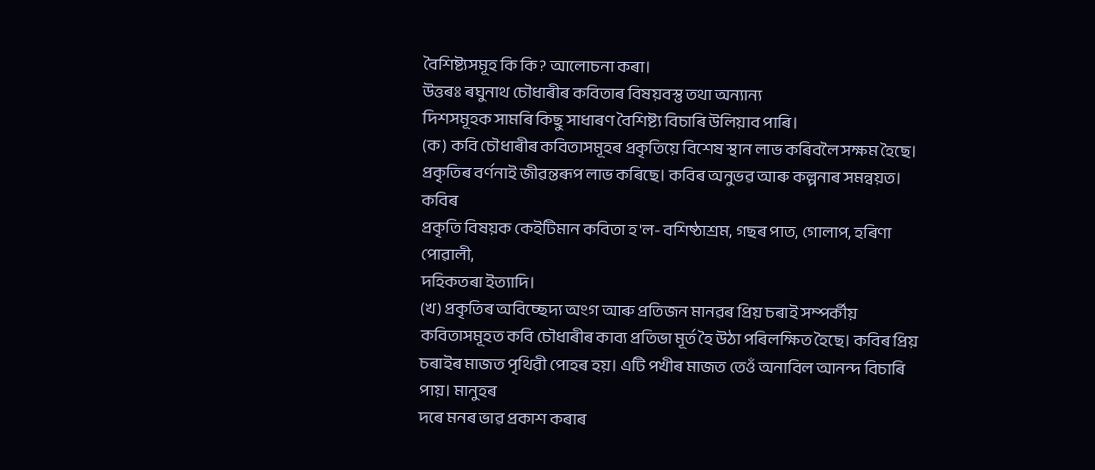বৈশিষ্ট্যসমূহ কি কি? আলোচনা কৰা।
উত্তৰঃ ৰঘুনাথ চৌধাৰীৰ কবিতাৰ বিষয়বস্তু তথা অন্যান্য
দিশসমূহক সামৰি কিছু সাধাৰণ বৈশিষ্ট্য বিচাৰি উলিয়াব পাৰি।
(ক) কবি চৌধাৰীৰ কবিতাসমূহৰ প্ৰকৃতিয়ে বিশেষ স্থান লাভ কৰিবলৈ সক্ষম হৈছে।
প্ৰকৃতিৰ বৰ্ণনাই জীৱন্তৰূপ লাভ কৰিছে। কবিৰ অনুভৱ আৰু কল্পনাৰ সমন্বয়ত। কবিৰ
প্ৰকৃতি বিষয়ক কেইটিমান কবিতা হ'ল- বশিষ্ঠাশ্রম, গছৰ পাত, গোলাপ, হৰিণা পোৱালী,
দহিকতৰা ইত্যাদি।
(খ) প্রকৃতিৰ অবিচ্ছেদ্য অংগ আৰু প্ৰতিজন মানৱৰ প্ৰিয় চৰাই সম্পৰ্কীয়
কবিতাসমূহত কবি চৌধাৰীৰ কাব্য প্রতিভা মূর্ত হৈ উঠা পৰিলক্ষিত হৈছে। কবিৰ প্ৰিয়
চৰাইৰ মাজত পৃথিৱী পোহৰ হয়। এটি পখীৰ মাজত তেওঁ অনাবিল আনন্দ বিচাৰি পায়। মানুহৰ
দৰে মনৰ ভাৱ প্ৰকাশ কৰাৰ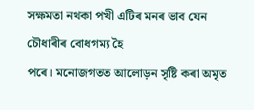সক্ষমতা নথকা পখী এটিৰ মনৰ ভাব যেন চৌধাৰীৰ বোধগম্য হৈ
পৰে। মনোজগতত আলোড়ন সৃষ্টি কৰা অমৃত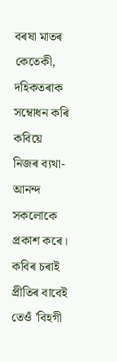বৰষা মাতৰ কেতেকী, দহিকতৰাক সম্বোধন কৰি কবিয়ে
নিজৰ ব্যথা-আনন্দ সকলোকে প্রকাশ কৰে। কবিৰ চৰাই প্ৰীতিৰ বাবেই তেওঁ 'বিহগী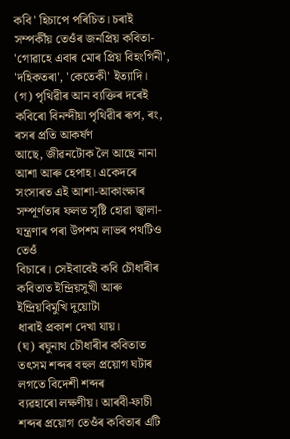কবি' হিচাপে পৰিচিত। চৰাই
সম্পৰ্কীয় তেওঁৰ জনপ্রিয় কবিতা- 'গোৱাহে এবাৰ মোৰ প্ৰিয় বিহংগিনী', 'দহিকতৰা', 'কেতেকী' ইত্যাদি।
(গ) পৃথিৱীৰ আন ব্যক্তিৰ দৰেই কবিৰো বিনন্দীয়া পৃথিৱীৰ ৰূপ, ৰং, ৰসৰ প্ৰতি আকর্ষণ
আছে, জীৱনটোক লৈ আছে নানা আশা আৰু হেপাহ। একেদৰে সংসাৰত এই আশা-আকাংক্ষাৰ সম্পূৰ্ণতাৰ ফলত সৃষ্টি হোৱা জ্বালা-যন্ত্ৰণাৰ পৰা উপশম লাভৰ পথটিও তেওঁ
বিচাৰে। সেইবাবেই কবি চৌধাৰীৰ কবিতাত ইন্দ্ৰিয়সুখী আৰু ইন্দ্ৰিয়বিমুখি দুয়োটা
ধাৰাই প্ৰকাশ দেখা যায়।
(ঘ) ৰঘুনাথ চৌধাৰীৰ কবিতাত তৎসম শব্দৰ বহুল প্রয়োগ ঘটাৰ লগতে বিদেশী শব্দৰ
ব্যৱহাৰো লক্ষণীয়। আৰবী-ফাচী শব্দৰ প্রয়োগ তেওঁৰ কবিতাৰ এটি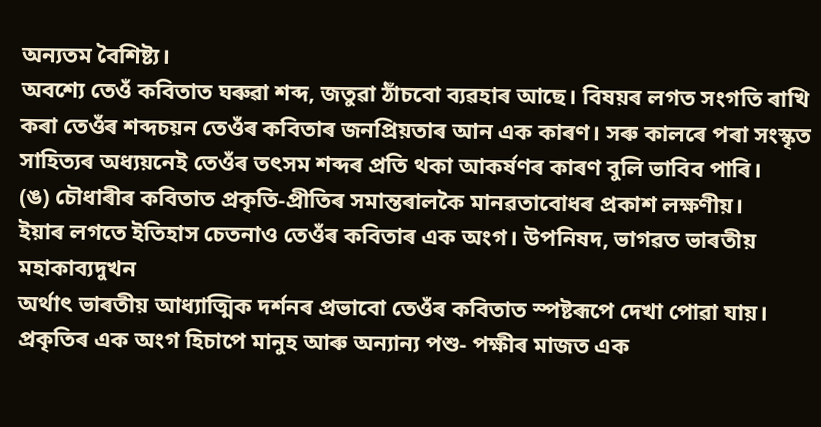অন্যতম বৈশিষ্ট্য।
অবশ্যে তেওঁ কবিতাত ঘৰুৱা শব্দ, জতুৱা ঠাঁচবো ব্যৱহাৰ আছে। বিষয়ৰ লগত সংগতি ৰাখি
কৰা তেওঁৰ শব্দচয়ন তেওঁৰ কবিতাৰ জনপ্রিয়তাৰ আন এক কাৰণ। সৰু কালৰে পৰা সংস্কৃত
সাহিত্যৰ অধ্যয়নেই তেওঁৰ তৎসম শব্দৰ প্ৰতি থকা আকৰ্ষণৰ কাৰণ বুলি ভাবিব পাৰি।
(ঙ) চৌধাৰীৰ কবিতাত প্রকৃতি-প্ৰীতিৰ সমান্তৰালকৈ মানৱতাবোধৰ প্ৰকাশ লক্ষণীয়।
ইয়াৰ লগতে ইতিহাস চেতনাও তেওঁৰ কবিতাৰ এক অংগ। উপনিষদ, ভাগৱত ভাৰতীয় মহাকাব্যদুখন
অর্থাৎ ভাৰতীয় আধ্যাত্মিক দৰ্শনৰ প্রভাবো তেওঁৰ কবিতাত স্পষ্টৰূপে দেখা পোৱা যায়।
প্রকৃতিৰ এক অংগ হিচাপে মানুহ আৰু অন্যান্য পশু- পক্ষীৰ মাজত এক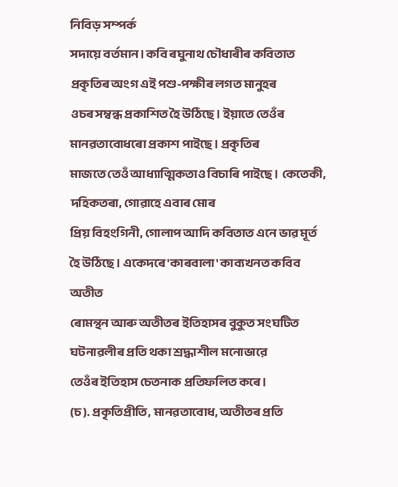নিবিড় সম্পর্ক
সদায়ে বর্তমান। কবি ৰঘুনাথ চৌধাৰীৰ কবিতাত প্রকৃতিৰ অংগ এই পশু-পক্ষীৰ লগত মানুহৰ
ওচৰ সম্বন্ধ প্রকাশিত হৈ উঠিছে। ইয়াতে তেওঁৰ মানৱতাবোধৰো প্ৰকাশ পাইছে। প্রকৃতিৰ
মাজতে তেওঁ আধ্যাত্মিকতাও বিচাৰি পাইছে। কেতেকী, দহিকতৰা, গোৱাহে এবাৰ মোৰ
প্ৰিয় বিহংগিনী, গোলাপ আদি কবিতাত এনে ভাৱ মূর্ত হৈ উঠিছে। একেদৰে 'কাৰবালা' কাব্যখনত কবিব অতীত
ৰোমন্থন আৰু অতীতৰ ইতিহাসৰ বুকুত সংঘটিত ঘটনাৱলীৰ প্ৰতি থকা শ্রদ্ধাশীল মনোভারে
তেওঁৰ ইতিহাস চেতনাক প্ৰতিফলিত কৰে।
(চ). প্রকৃতিপ্রীতি, মানৱতাবোধ, অতীতৰ প্রতি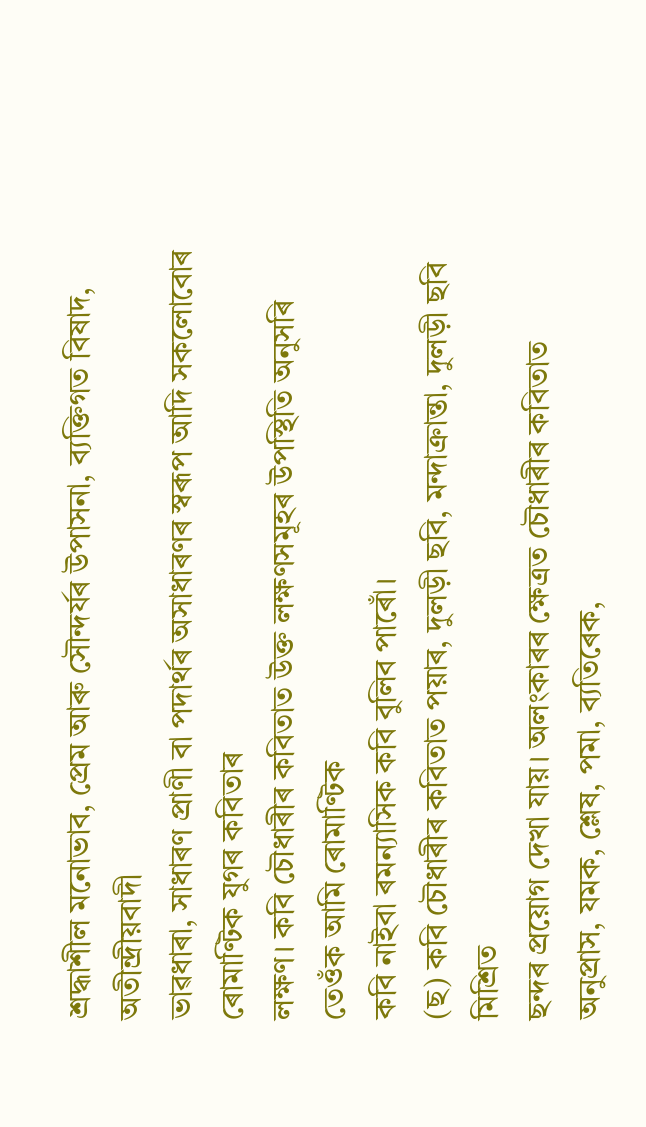শ্রদ্ধাশীল মনোভাব, প্রেম আৰু সৌন্দৰ্যৰ উপাসনা, ব্যক্তিগত বিষাদ,
অতীন্দ্রীয়বাদী
ভাৱধাৰা, সাধাৰণ প্ৰাণী বা পদাৰ্থৰ অসাধাৰণৰ স্বৰূপ আদি সকলোবোৰ ৰোমাণ্টিক যুগৰ কবিতাৰ
লক্ষণ। কবি চৌধাৰীৰ কবিতাত উক্ত লক্ষণসমূহৰ উপস্থিতি অনুসৰি তেওঁক আমি ৰোমাণ্টিক
কবি নাইবা ৰমন্যাসিক কবি বুলিব পাৰোঁ।
(ছ) কবি চৌধাৰীৰ কবিতাত পয়াৰ, দুলড়ী ছবি, মন্দাক্রান্তা, দুলড়ী ছবি মিশ্রিত
ছন্দৰ প্রয়োগ দেখা যায়। অলংকাৰৰ ক্ষেত্ৰত চৌধাৰীৰ কবিতাত
অনুপ্রাস, যমক, শ্লেষ, পমা, ব্যতিৰেক,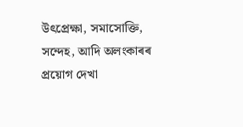উৎপ্রেক্ষা, সমাসোক্তি, সন্দেহ, আদি অলংকাৰৰ প্রয়োগ দেখা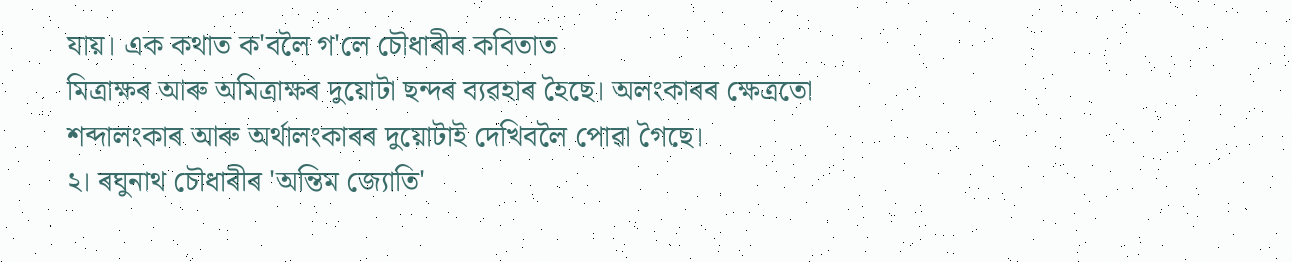যায়। এক কথাত ক'বলৈ গ'লে চৌধাৰীৰ কবিতাত
মিত্ৰাক্ষৰ আৰু অমিত্রাক্ষৰ দুয়োটা ছন্দৰ ব্যৱহাৰ হৈছে। অলংকাৰৰ ক্ষেত্ৰতো
শব্দালংকাৰ আৰু অৰ্থালংকাৰৰ দুয়োটাই দেখিবলৈ পোৱা গৈছে।
২। ৰঘুনাথ চৌধাৰীৰ 'অন্তিম জ্যোতি'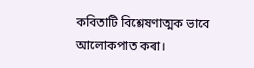কবিতাটি বিশ্লেষণাত্মক ভাবে
আলোকপাত কৰা।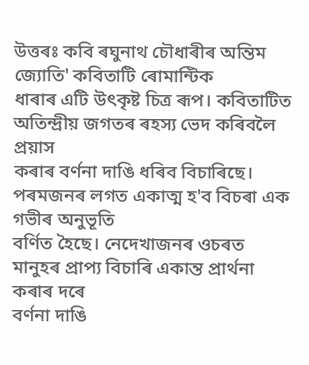উত্তৰঃ কবি ৰঘুনাথ চৌধাৰীৰ অন্তিম জ্যোতি' কবিতাটি ৰোমান্টিক
ধাৰাৰ এটি উৎকৃষ্ট চিত্ৰ ৰূপ। কবিতাটিত অতিন্দ্রীয় জগতৰ ৰহস্য ভেদ কৰিবলৈ প্ৰয়াস
কৰাৰ বৰ্ণনা দাঙি ধৰিব বিচাৰিছে। পৰমজনৰ লগত একাত্ম হ'ব বিচৰা এক গভীৰ অনুভূতি
বর্ণিত হৈছে। নেদেখাজনৰ ওচৰত মানুহৰ প্ৰাপ্য বিচাৰি একান্ত প্ৰাৰ্থনা কৰাৰ দৰে
বৰ্ণনা দাঙি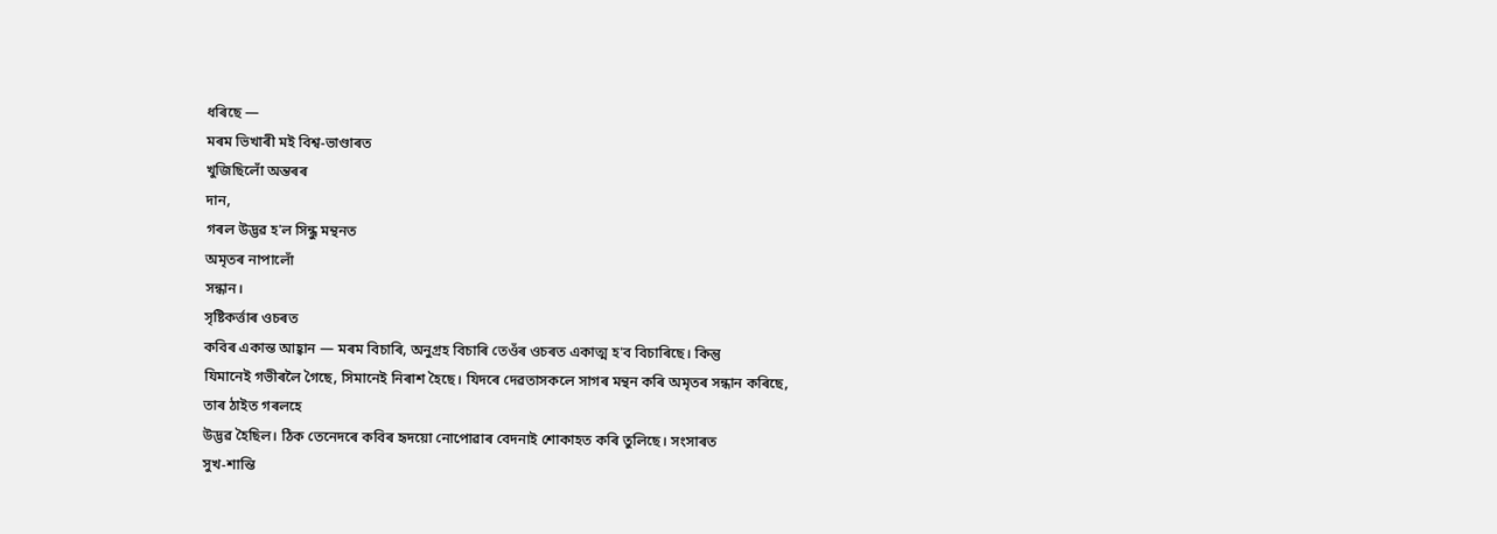ধৰিছে —
মৰম ভিখাৰী মই বিশ্ব-ভাণ্ডাৰত
খুজিছিলোঁ অন্তৰৰ
দান,
গৰল উদ্ভৱ হ'ল সিন্ধু মন্থনত
অমৃতৰ নাপালোঁ
সন্ধান।
সৃষ্টিকৰ্ত্তাৰ ওচৰত
কবিৰ একান্ত আহ্বান — মৰম বিচাৰি, অনুগ্রহ বিচাৰি তেওঁৰ ওচৰত একাত্ম হ'ব বিচাৰিছে। কিন্তু
যিমানেই গভীৰলৈ গৈছে, সিমানেই নিৰাশ হৈছে। যিদৰে দেৱতাসকলে সাগৰ মন্থন কৰি অমৃতৰ সন্ধান কৰিছে,
তাৰ ঠাইত গৰলহে
উদ্ভৱ হৈছিল। ঠিক তেনেদৰে কবিৰ হৃদয়ো নোপোৱাৰ বেদনাই শোকাহত কৰি তুলিছে। সংসাৰত
সুখ-শান্তি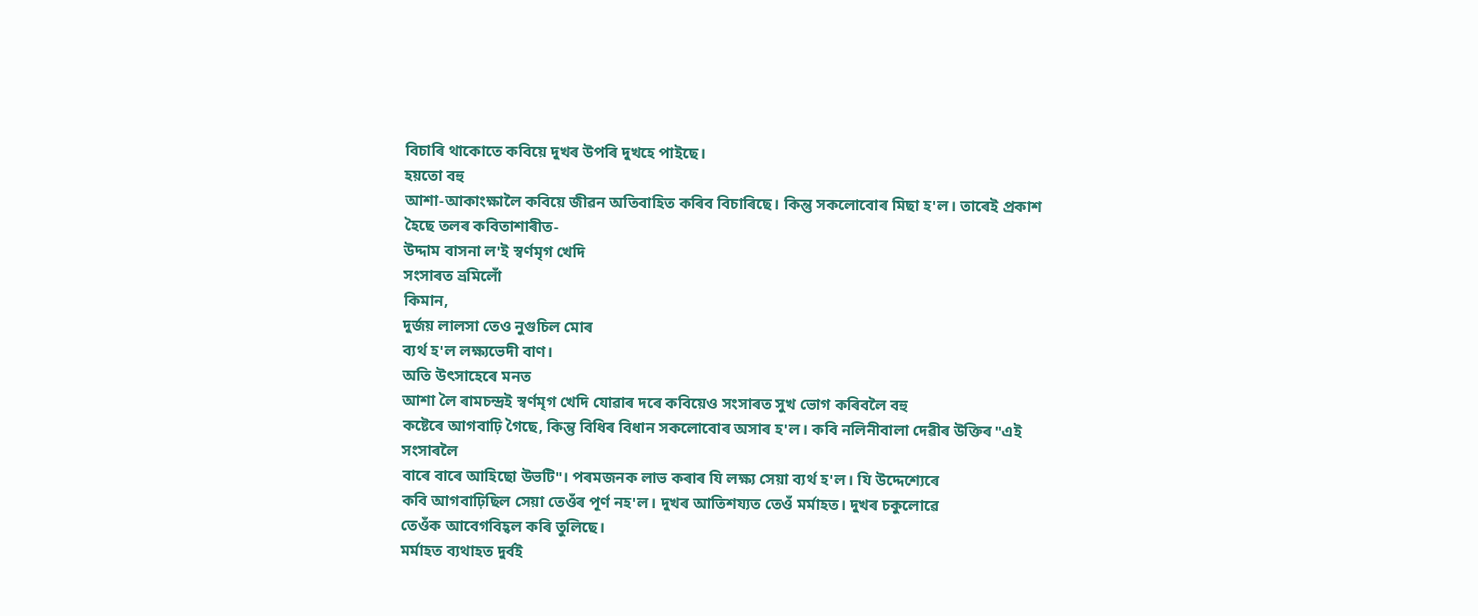বিচাৰি থাকোতে কবিয়ে দুখৰ উপৰি দুখহে পাইছে।
হয়তো বহু
আশা-আকাংক্ষালৈ কবিয়ে জীৱন অতিবাহিত কৰিব বিচাৰিছে। কিন্তু সকলোবোৰ মিছা হ'ল। তাৰেই প্ৰকাশ
হৈছে তলৰ কবিতাশাৰীত-
উদ্দাম বাসনা ল'ই স্বর্ণমৃগ খেদি
সংসাৰত ভ্ৰমিলোঁ
কিমান,
দুর্জয় লালসা তেও নুগুচিল মোৰ
ব্যর্থ হ'ল লক্ষ্যভেদী বাণ।
অতি উৎসাহেৰে মনত
আশা লৈ ৰামচন্দ্ৰই স্বর্ণমৃগ খেদি যোৱাৰ দৰে কবিয়েও সংসাৰত সুখ ভোগ কৰিবলৈ বহু
কষ্টেৰে আগবাঢ়ি গৈছে, কিন্তু বিধিৰ বিধান সকলোবোৰ অসাৰ হ'ল। কবি নলিনীবালা দেৱীৰ উক্তিৰ "এই সংসাৰলৈ
বাৰে বাৰে আহিছো উভটি"। পৰমজনক লাভ কৰাৰ যি লক্ষ্য সেয়া ব্যর্থ হ'ল। যি উদ্দেশ্যেৰে
কবি আগবাঢ়িছিল সেয়া তেওঁৰ পূৰ্ণ নহ'ল। দুখৰ আতিশয্যত তেওঁ মর্মাহত। দুখৰ চকুলোৱে
তেওঁক আবেগবিহ্বল কৰি তুলিছে।
মর্মাহত ব্যথাহত দুর্বই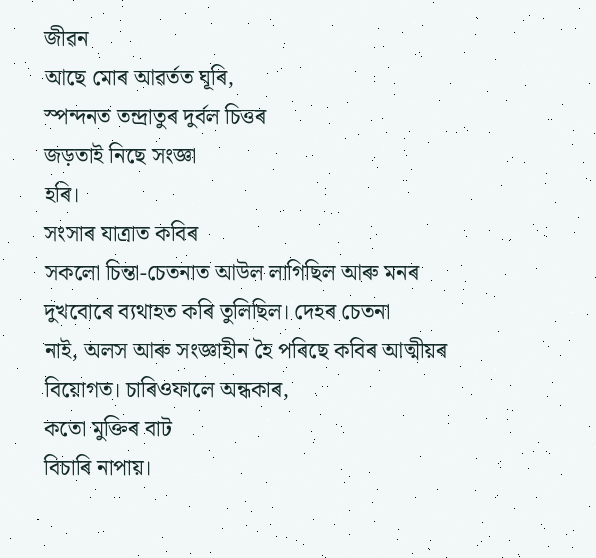জীৱন
আছে মোৰ আৱৰ্তত ঘূৰি,
স্পন্দনত তন্দ্ৰাতুৰ দুৰ্বল চিত্তৰ
জড়তাই নিছে সংজ্ঞা
হৰি।
সংসাৰ যাত্ৰাত কবিৰ
সকলো চিন্তা-চেতনাত আউল লাগিছিল আৰু মনৰ দুখবোৰে ব্যথাহত কৰি তুলিছিল। দেহৰ চেতনা
নাই, অলস আৰু সংজ্ঞাহীন হৈ পৰিছে কবিৰ আত্মীয়ৰ বিয়োগত। চাৰিওফালে অন্ধকাৰ,
কতো মুক্তিৰ বাট
বিচাৰি নাপায়।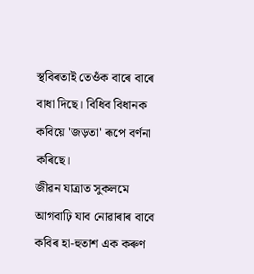স্থবিৰতাই তেওঁক বাৰে বাৰে বাধা দিছে। বিধিব বিধানক কবিয়ে 'জড়তা' ৰূপে বর্ণনা কৰিছে।
জীৱন যাত্ৰাত সুকলমে আগবাঢ়ি যাব নোৱাৰাৰ বাবে কবিৰ হা-হুতাশ এক কৰুণ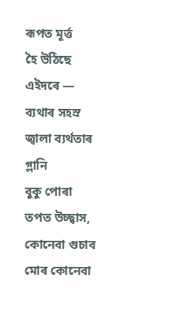ৰূপত মূৰ্ত্ত
হৈ উঠিছে এইদৰে —
ব্যথাৰ সহস্র জ্বালা ব্যর্থতাৰ গ্লানি
বুকু পোৰা তপত উচ্ছ্বাস,
কোনেবা গুচাব মোৰ কোনেবা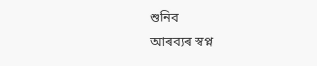শুনিব
আৰব্যৰ স্বপ্ন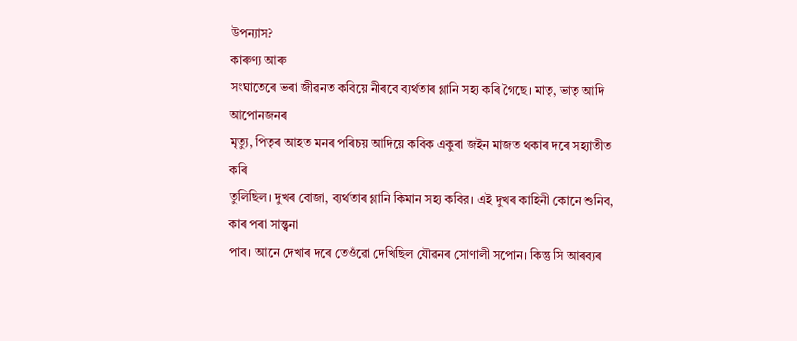উপন্যাস?
কাৰুণ্য আৰু
সংঘাতেৰে ভৰা জীৱনত কবিয়ে নীৰবে ব্যৰ্থতাৰ গ্লানি সহ্য কৰি গৈছে। মাতৃ, ভাতৃ আদি আপোনজনৰ
মৃত্যু, পিতৃৰ আহত মনৰ পৰিচয় আদিয়ে কবিক একুৰা জইন মাজত থকাৰ দৰে সহ্যাতীত কৰি
তুলিছিল। দুখৰ বোজা, ব্যৰ্থতাৰ গ্লানি কিমান সহ্য কবির। এই দুখৰ কাহিনী কোনে শুনিব, কাৰ পৰা সান্ত্বনা
পাব। আনে দেখাৰ দৰে তেওঁৱো দেখিছিল যৌৱনৰ সোণালী সপোন। কিন্তু সি আৰব্যৰ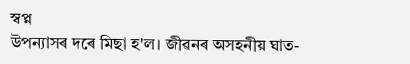স্বপ্ন
উপন্যাসৰ দৰে মিছা হ'ল। জীৱনৰ অসহনীয় ঘাত-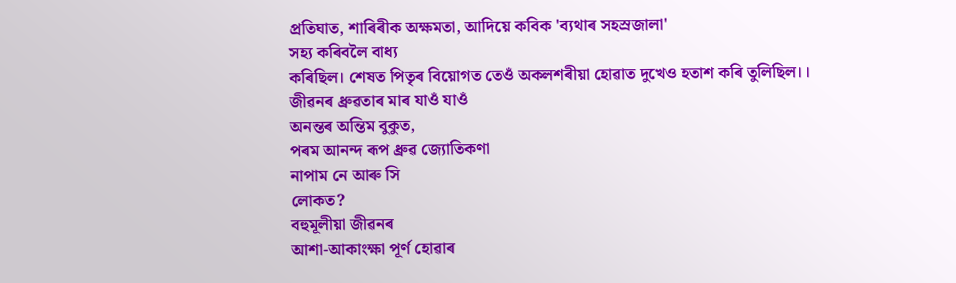প্রতিঘাত, শাৰিৰীক অক্ষমতা, আদিয়ে কবিক 'ব্যথাৰ সহস্ৰজালা'
সহ্য কৰিবলৈ বাধ্য
কৰিছিল। শেষত পিতৃৰ বিয়োগত তেওঁ অকলশৰীয়া হোৱাত দুখেও হতাশ কৰি তুলিছিল।।
জীৱনৰ ধ্ৰুৱতাৰ মাৰ যাওঁ যাওঁ
অনন্তৰ অন্তিম বুকুত,
পৰম আনন্দ ৰূপ ধ্ৰুৱ জ্যোতিকণা
নাপাম নে আৰু সি
লোকত?
বহুমূলীয়া জীৱনৰ
আশা-আকাংক্ষা পূৰ্ণ হোৱাৰ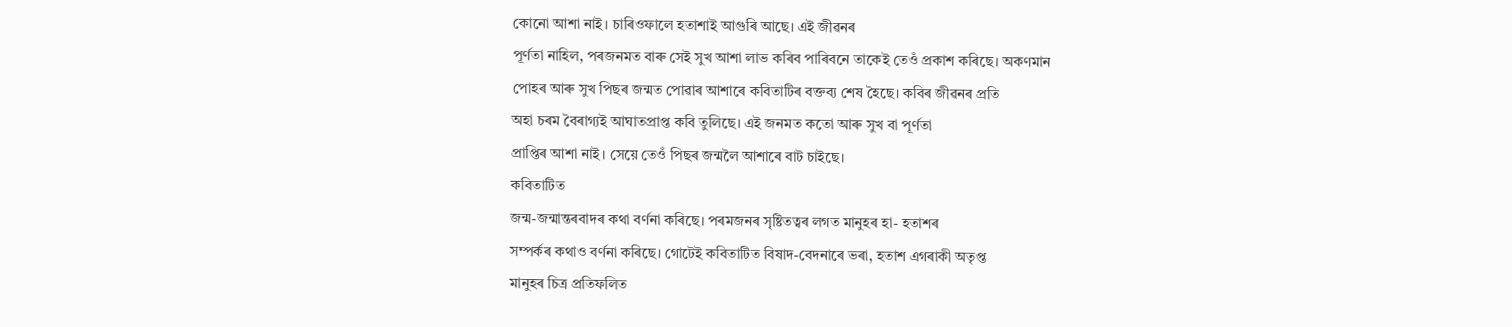কোনো আশা নাই। চাৰিওফালে হতাশাই আগুৰি আছে। এই জীৱনৰ
পূৰ্ণতা নাহিল, পৰজনমত বাৰু সেই সুখ আশা লাভ কৰিব পাৰিবনে তাকেই তেওঁ প্ৰকাশ কৰিছে। অকণমান
পোহৰ আৰু সুখ পিছৰ জন্মত পোৱাৰ আশাৰে কবিতাটিৰ বক্তব্য শেষ হৈছে। কবিৰ জীৱনৰ প্ৰতি
অহা চৰম বৈৰাগ্যই আঘাতপ্রাপ্ত কবি তুলিছে। এই জনমত কতো আৰু সুখ বা পূর্ণতা
প্রাপ্তিৰ আশা নাই। সেয়ে তেওঁ পিছৰ জন্মলৈ আশাৰে বাট চাইছে।
কবিতাটিত
জন্ম-জন্মান্তৰবাদৰ কথা বৰ্ণনা কৰিছে। পৰমজনৰ সৃষ্টিতত্বৰ লগত মানুহৰ হা- হতাশৰ
সম্পৰ্কৰ কথাও বর্ণনা কৰিছে। গোটেই কবিতাটিত বিষাদ-বেদনাৰে ভৰা, হতাশ এগৰাকী অতৃপ্ত
মানুহৰ চিত্ৰ প্ৰতিফলিত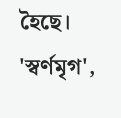হৈছে। 'স্বর্ণমৃগ',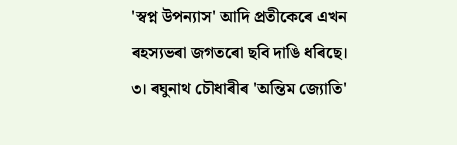'স্বপ্ন উপন্যাস' আদি প্রতীকেৰে এখন
ৰহস্যভৰা জগতৰো ছবি দাঙি ধৰিছে।
৩। ৰঘুনাথ চৌধাৰীৰ 'অন্তিম জ্যোতি'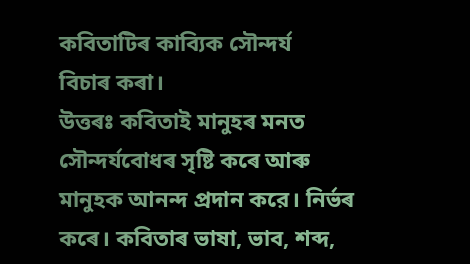কবিতাটিৰ কাব্যিক সৌন্দর্য
বিচাৰ কৰা।
উত্তৰঃ কবিতাই মানুহৰ মনত সৌন্দর্যবোধৰ সৃষ্টি কৰে আৰু
মানুহক আনন্দ প্রদান করে। নির্ভৰ কৰে। কবিতাৰ ভাষা, ভাব, শব্দ,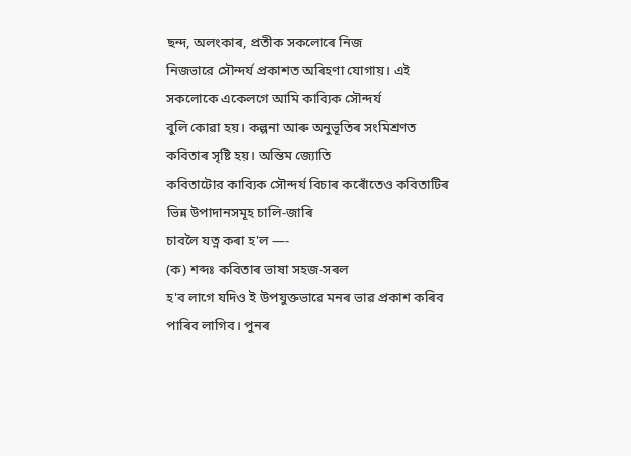ছন্দ, অলংকাৰ, প্রতীক সকলোৰে নিজ
নিজভারে সৌন্দর্য প্রকাশত অৰিহণা যোগায়। এই সকলোকে একেলগে আমি কাব্যিক সৌন্দর্য
বুলি কোৱা হয়। কল্পনা আৰু অনুভূতিৰ সংমিশ্রণত কবিতাৰ সৃষ্টি হয়। অন্তিম জ্যোতি
কবিতাটোর কাব্যিক সৌন্দর্য বিচাৰ কৰোঁতেও কবিতাটিৰ ভিন্ন উপাদানসমূহ চালি-জাৰি
চাবলৈ যত্ন কৰা হ'ল —-
(ক) শব্দঃ কবিতাৰ ভাষা সহজ-সৰল
হ'ব লাগে যদিও ই উপযুক্তভাৱে মনৰ ভাৱ প্ৰকাশ কৰিব পাৰিব লাগিব। পুনৰ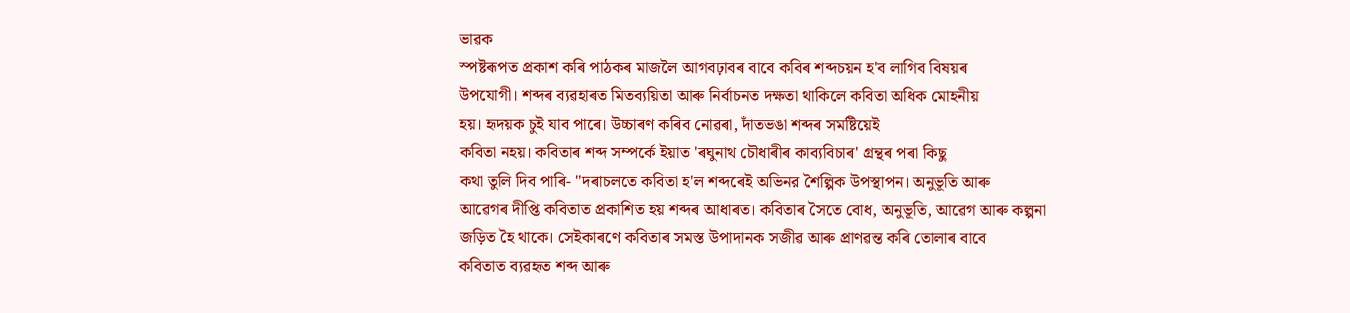ভাৱক
স্পষ্টৰূপত প্ৰকাশ কৰি পাঠকৰ মাজলৈ আগবঢ়াবৰ বাবে কবিৰ শব্দচয়ন হ'ব লাগিব বিষয়ৰ
উপযোগী। শব্দৰ ব্যৱহাৰত মিতব্যয়িতা আৰু নিৰ্বাচনত দক্ষতা থাকিলে কবিতা অধিক মোহনীয়
হয়। হৃদয়ক চুই যাব পাৰে। উচ্চাৰণ কৰিব নোৱৰা, দাঁতভঙা শব্দৰ সমষ্টিয়েই
কবিতা নহয়। কবিতাৰ শব্দ সম্পর্কে ইয়াত 'ৰঘুনাথ চৌধাৰীৰ কাব্যবিচাৰ' গ্রন্থৰ পৰা কিছু
কথা তুলি দিব পাৰি- "দৰাচলতে কবিতা হ'ল শব্দৰেই অভিনর শৈল্পিক উপস্থাপন। অনুভূতি আৰু
আৱেগৰ দীপ্তি কবিতাত প্রকাশিত হয় শব্দৰ আধাৰত। কবিতাৰ সৈতে বোধ, অনুভূতি, আৱেগ আৰু কল্পনা
জড়িত হৈ থাকে। সেইকাৰণে কবিতাৰ সমস্ত উপাদানক সজীৱ আৰু প্ৰাণৱন্ত কৰি তোলাৰ বাবে
কবিতাত ব্যৱহৃত শব্দ আৰু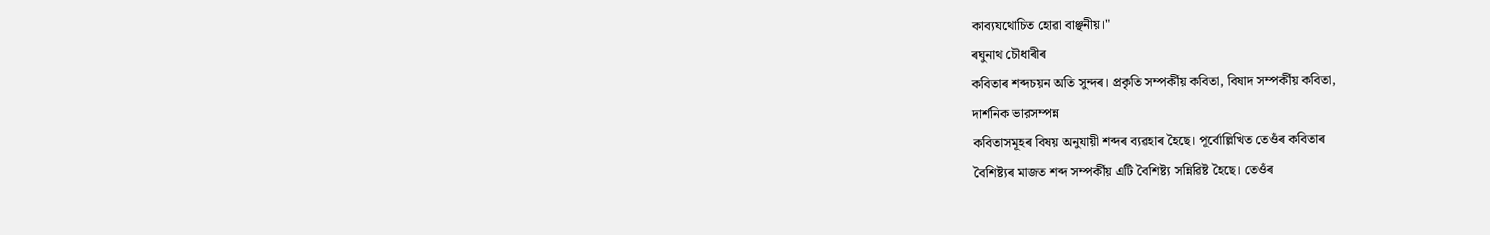কাব্যযথোচিত হোৱা বাঞ্ছনীয়।"
ৰঘুনাথ চৌধাৰীৰ
কবিতাৰ শব্দচয়ন অতি সুন্দৰ। প্ৰকৃতি সম্পর্কীয় কবিতা, বিষাদ সম্পর্কীয় কবিতা,
দার্শনিক ভারসম্পন্ন
কবিতাসমূহৰ বিষয় অনুযায়ী শব্দৰ ব্যৱহাৰ হৈছে। পূর্বোল্লিখিত তেওঁৰ কবিতাৰ
বৈশিষ্ট্যৰ মাজত শব্দ সম্পৰ্কীয় এটি বৈশিষ্ট্য সন্নিৱিষ্ট হৈছে। তেওঁৰ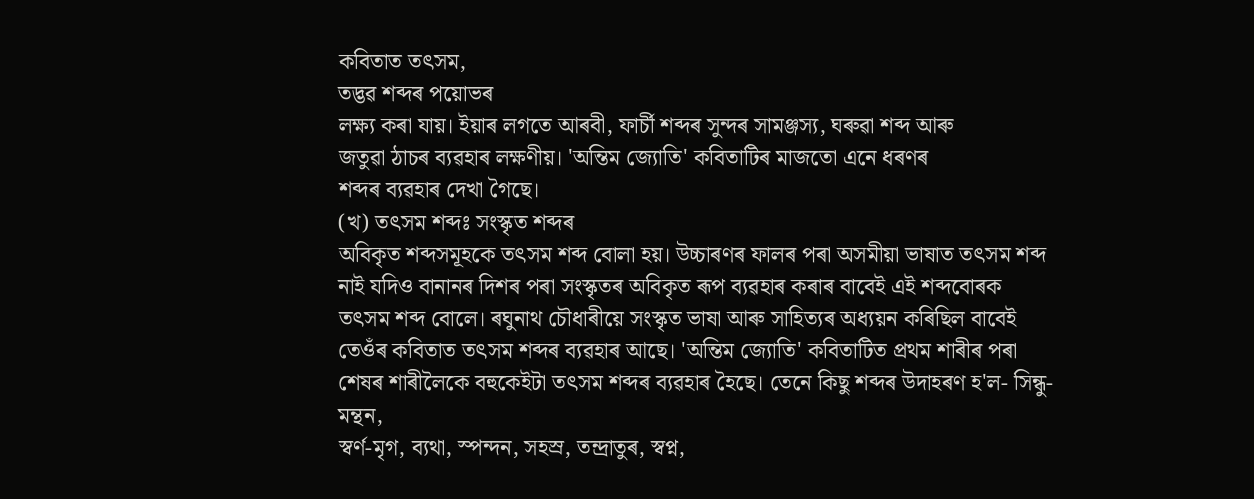কবিতাত তৎসম,
তদ্ভৱ শব্দৰ পয়োভৰ
লক্ষ্য কৰা যায়। ইয়াৰ লগতে আৰবী, ফাৰ্চী শব্দৰ সুন্দৰ সামঞ্জস্য, ঘৰুৱা শব্দ আৰু
জতুৱা ঠাচৰ ব্যৱহাৰ লক্ষণীয়। 'অন্তিম জ্যোতি' কবিতাটিৰ মাজতো এনে ধৰণৰ
শব্দৰ ব্যৱহাৰ দেখা গৈছে।
(খ) তৎসম শব্দঃ সংস্কৃত শব্দৰ
অবিকৃত শব্দসমূহকে তৎসম শব্দ বোলা হয়। উচ্চাৰণৰ ফালৰ পৰা অসমীয়া ভাষাত তৎসম শব্দ
নাই যদিও বানানৰ দিশৰ পৰা সংস্কৃতৰ অবিকৃত ৰূপ ব্যৱহাৰ কৰাৰ বাবেই এই শব্দবোৰক
তৎসম শব্দ বোলে। ৰঘুনাথ চৌধাৰীয়ে সংস্কৃত ভাষা আৰু সাহিত্যৰ অধ্যয়ন কৰিছিল বাবেই
তেওঁৰ কবিতাত তৎসম শব্দৰ ব্যৱহাৰ আছে। 'অন্তিম জ্যোতি' কবিতাটিত প্রথম শাৰীৰ পৰা
শেষৰ শাৰীলৈকে বহুকেইটা তৎসম শব্দৰ ব্যৱহাৰ হৈছে। তেনে কিছু শব্দৰ উদাহৰণ হ'ল- সিন্ধু-মন্থন,
স্বর্ণ-মৃগ, ব্যথা, স্পন্দন, সহস্র, তন্দ্ৰাতুৰ, স্বপ্ন,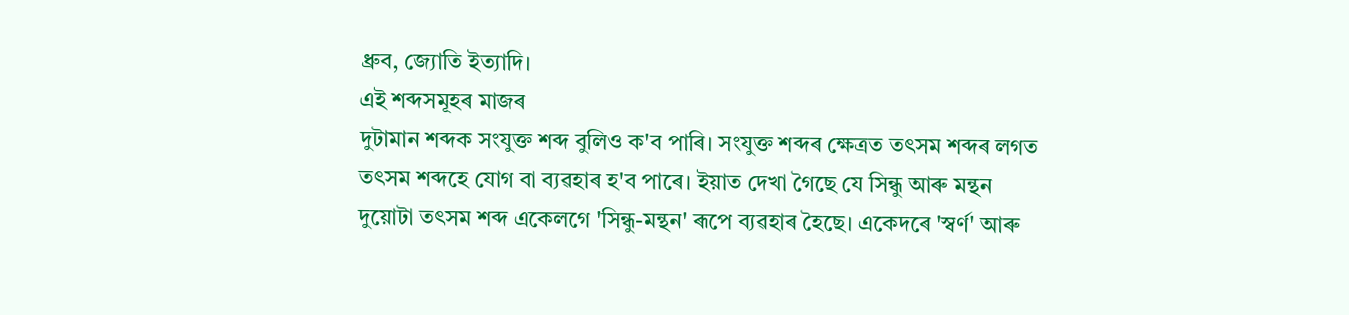ধ্রুব, জ্যোতি ইত্যাদি।
এই শব্দসমূহৰ মাজৰ
দুটামান শব্দক সংযুক্ত শব্দ বুলিও ক'ব পাৰি। সংযুক্ত শব্দৰ ক্ষেত্ৰত তৎসম শব্দৰ লগত
তৎসম শব্দহে যোগ বা ব্যৱহাৰ হ'ব পাৰে। ইয়াত দেখা গৈছে যে সিন্ধু আৰু মন্থন
দুয়োটা তৎসম শব্দ একেলগে 'সিন্ধু-মন্থন' ৰূপে ব্যৱহাৰ হৈছে। একেদৰে 'স্বর্ণ' আৰু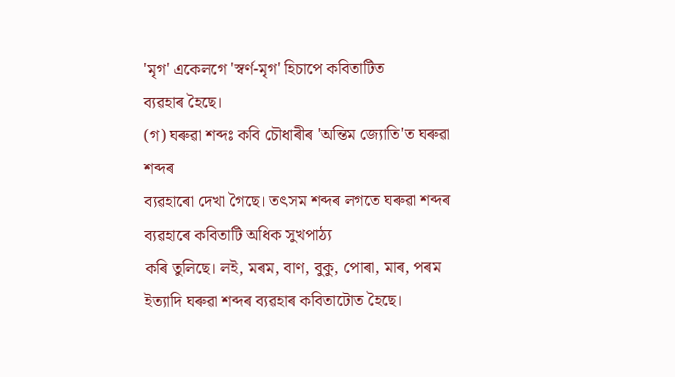'মৃগ' একেলগে 'স্বর্ণ-মৃগ' হিচাপে কবিতাটিত
ব্যৱহাৰ হৈছে।
(গ) ঘৰুৱা শব্দঃ কবি চৌধাৰীৰ 'অন্তিম জ্যোতি'ত ঘৰুৱা শব্দৰ
ব্যৱহাৰো দেখা গৈছে। তৎসম শব্দৰ লগতে ঘৰুৱা শব্দৰ ব্যৱহাৰে কবিতাটি অধিক সুখপাঠ্য
কৰি তুলিছে। লই, মৰম, বাণ, বুকু, পোৰা, মাৰ, পৰম ইত্যাদি ঘৰুৱা শব্দৰ ব্যৱহাৰ কবিতাটোত হৈছে।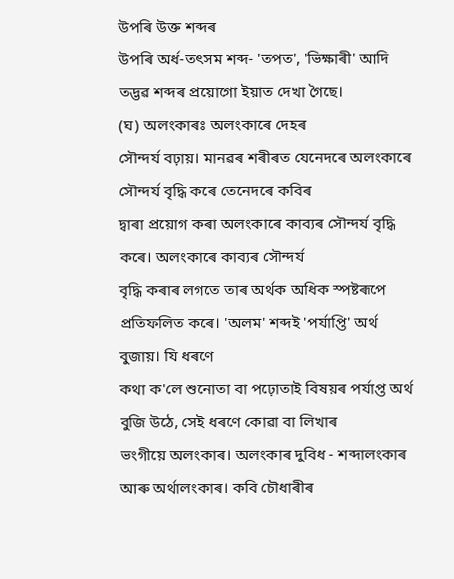উপৰি উক্ত শব্দৰ
উপৰি অর্ধ-তৎসম শব্দ- 'তপত', 'ভিক্ষাৰী' আদি তদ্ভৱ শব্দৰ প্ৰয়োগো ইয়াত দেখা গৈছে।
(ঘ) অলংকাৰঃ অলংকাৰে দেহৰ
সৌন্দৰ্য বঢ়ায়। মানৱৰ শৰীৰত যেনেদৰে অলংকাৰে সৌন্দর্য বৃদ্ধি কৰে তেনেদৰে কবিৰ
দ্বাৰা প্ৰয়োগ কৰা অলংকাৰে কাব্যৰ সৌন্দৰ্য বৃদ্ধি কৰে। অলংকাৰে কাব্যৰ সৌন্দৰ্য
বৃদ্ধি কৰাৰ লগতে তাৰ অৰ্থক অধিক স্পষ্টৰূপে প্রতিফলিত কৰে। 'অলম' শব্দই 'পর্যাপ্তি' অর্থ বুজায়। যি ধৰণে
কথা ক'লে শুনোতা বা পঢ়োতাই বিষয়ৰ পৰ্যাপ্ত অর্থ বুজি উঠে, সেই ধৰণে কোৱা বা লিখাৰ
ভংগীয়ে অলংকাৰ। অলংকাৰ দুবিধ - শব্দালংকাৰ আৰু অৰ্থালংকাৰ। কবি চৌধাৰীৰ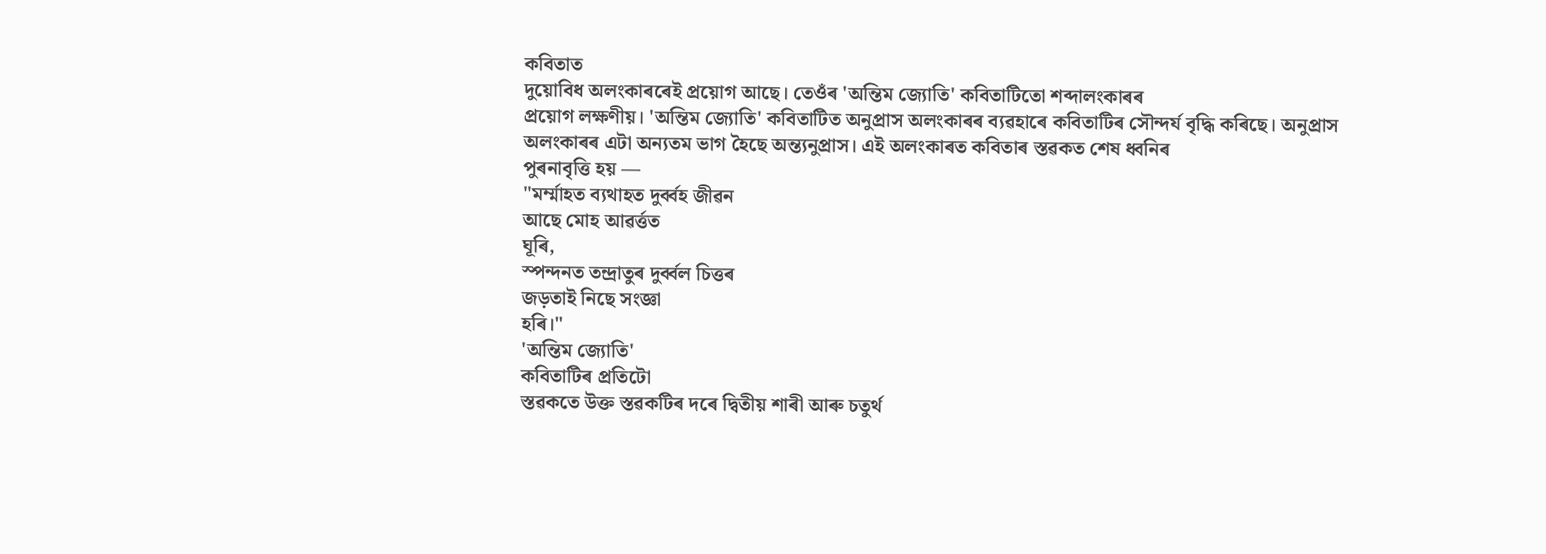কবিতাত
দুয়োবিধ অলংকাৰৰেই প্ৰয়োগ আছে। তেওঁৰ 'অন্তিম জ্যোতি' কবিতাটিতো শব্দালংকাৰৰ
প্ৰয়োগ লক্ষণীয়। 'অন্তিম জ্যোতি' কবিতাটিত অনুপ্রাস অলংকাৰৰ ব্যৱহাৰে কবিতাটিৰ সৌন্দৰ্য বৃদ্ধি কৰিছে। অনুপ্রাস
অলংকাৰৰ এটা অন্যতম ভাগ হৈছে অন্ত্যনুপ্রাস। এই অলংকাৰত কবিতাৰ স্তৱকত শেষ ধ্বনিৰ
পুৰনাবৃত্তি হয় —
"মৰ্ম্মাহত ব্যথাহত দুর্ব্বহ জীৱন
আছে মোহ আৱৰ্ত্তত
ঘূৰি,
স্পন্দনত তন্দ্ৰাতুৰ দুৰ্ব্বল চিত্তৰ
জড়তাই নিছে সংজ্ঞা
হৰি।"
'অন্তিম জ্যোতি'
কবিতাটিৰ প্ৰতিটো
স্তৱকতে উক্ত স্তৱকটিৰ দৰে দ্বিতীয় শাৰী আৰু চতুৰ্থ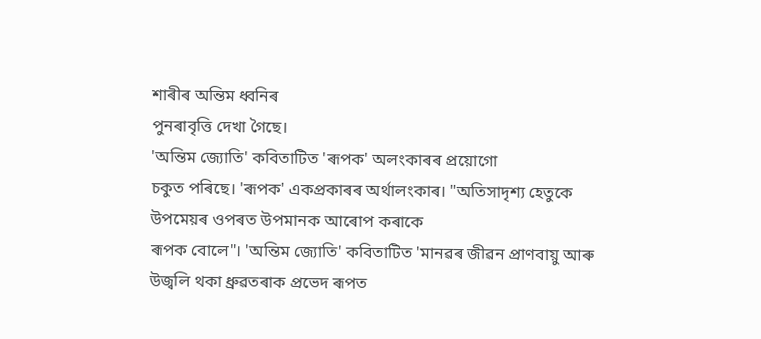শাৰীৰ অন্তিম ধ্বনিৰ
পুনৰাবৃত্তি দেখা গৈছে।
'অন্তিম জ্যোতি' কবিতাটিত 'ৰূপক' অলংকাৰৰ প্ৰয়োগো
চকুত পৰিছে। 'ৰূপক' একপ্ৰকাৰৰ অর্থালংকাৰ। "অতিসাদৃশ্য হেতুকে উপমেয়ৰ ওপৰত উপমানক আৰোপ কৰাকে
ৰূপক বোলে"। 'অন্তিম জ্যোতি' কবিতাটিত 'মানৱৰ জীৱন প্ৰাণবায়ু আৰু উজ্বলি থকা ধ্রুৱতৰাক প্রভেদ ৰূপত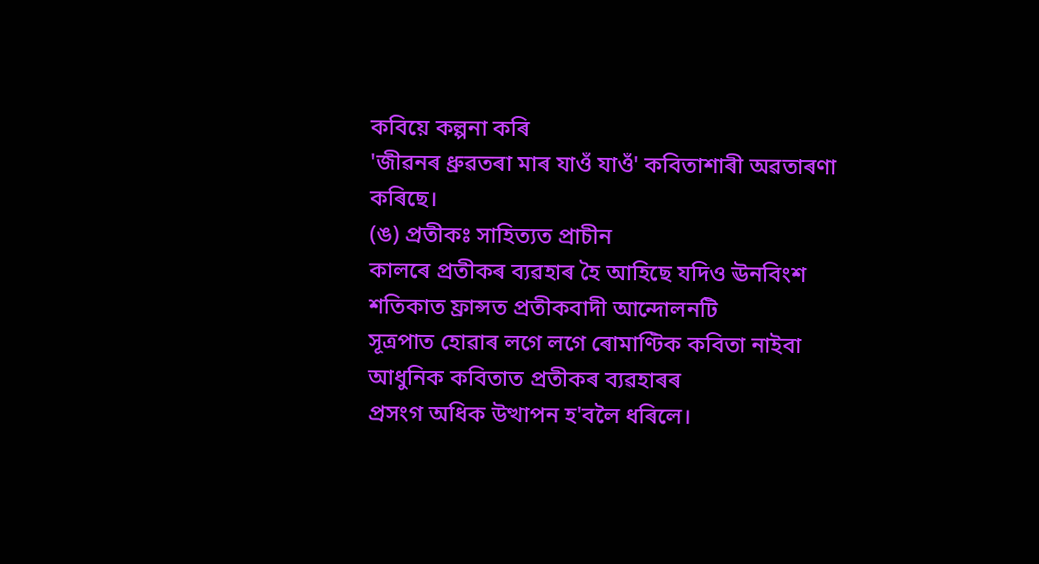কবিয়ে কল্পনা কৰি
'জীৱনৰ ধ্ৰুৱতৰা মাৰ যাওঁ যাওঁ' কবিতাশাৰী অৱতাৰণা কৰিছে।
(ঙ) প্রতীকঃ সাহিত্যত প্রাচীন
কালৰে প্রতীকৰ ব্যৱহাৰ হৈ আহিছে যদিও ঊনবিংশ শতিকাত ফ্রান্সত প্রতীকবাদী আন্দোলনটি
সূত্রপাত হোৱাৰ লগে লগে ৰোমাণ্টিক কবিতা নাইবা আধুনিক কবিতাত প্রতীকৰ ব্যৱহাৰৰ
প্ৰসংগ অধিক উত্থাপন হ'বলৈ ধৰিলে।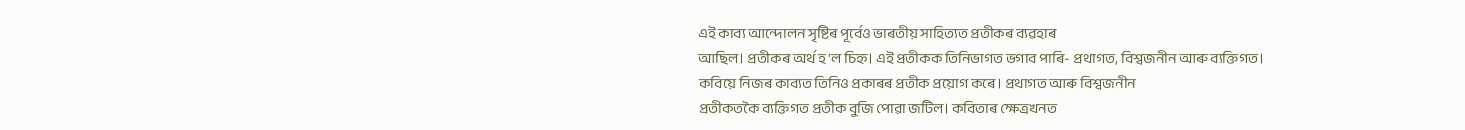এই কাব্য আন্দোলন সৃষ্টিৰ পূৰ্বেও ভাৰতীয় সাহিত্যত প্রতীকৰ ব্যৱহাৰ
আছিল। প্রতীকৰ অৰ্থ হ'ল চিহ্ন। এই প্রতীকক তিনিভাগত ভগাব পাৰি- প্রথাগত, বিশ্বজনীন আৰু ব্যক্তিগত।
কবিয়ে নিজৰ কাব্যত তিনিও প্ৰকাৰৰ প্রতীক প্রয়োগ কৰে। প্রথাগত আৰু বিশ্বজনীন
প্রতীকতকৈ ব্যক্তিগত প্রতীক বুজি পোৱা জটিল। কবিতাৰ ক্ষেত্ৰখনত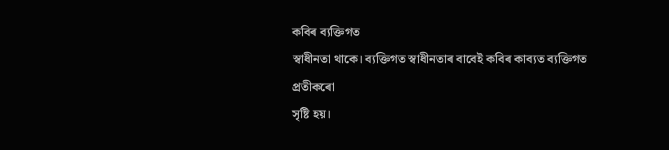কবিৰ ব্যক্তিগত
স্বাধীনতা থাকে। ব্যক্তিগত স্বাধীনতাৰ বাবেই কবিৰ কাব্যত ব্যক্তিগত প্রতীকৰো
সৃষ্টি হয়।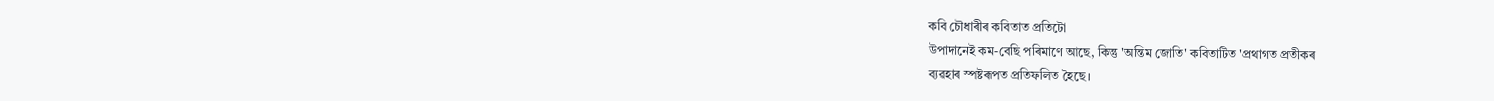কবি চৌধাৰীৰ কবিতাত প্ৰতিটো
উপাদানেই কম-বেছি পৰিমাণে আছে, কিন্তু 'অন্তিম জোতি' কবিতাটিত 'প্রথাগত প্রতীকৰ
ব্যৱহাৰ স্পষ্টৰূপত প্রতিফলিত হৈছে।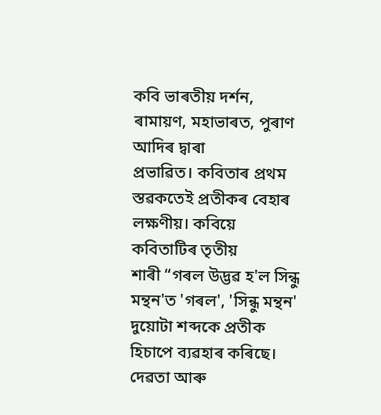কবি ভাৰতীয় দর্শন, ৰামায়ণ, মহাভাৰত, পুৰাণ আদিৰ দ্বাৰা
প্ৰভাৱিত। কবিতাৰ প্ৰথম স্তৱকতেই প্রতীকৰ বেহাৰ লক্ষণীয়। কবিয়ে কবিতাটিৰ তৃতীয়
শাৰী “গৰল উদ্ভৱ হ'ল সিন্ধু মন্থন'ত 'গৰল', 'সিন্ধু মন্থন' দুয়োটা শব্দকে প্রতীক হিচাপে ব্যৱহাৰ কৰিছে। দেৱতা আৰু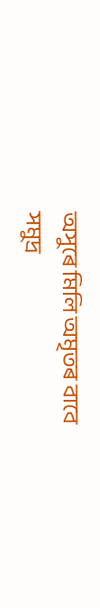অসুৰে মিলি অমৃতৰ বাবে
সমুদ্র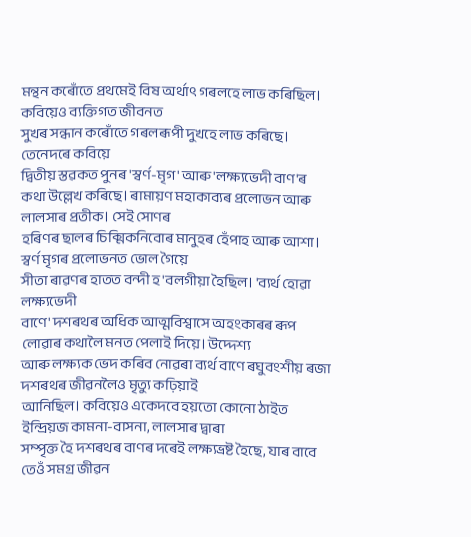মন্থন কৰোঁতে প্রথমেই বিষ অর্থাৎ গৰলহে লাভ কৰিছিল। কবিয়েও ব্যক্তিগত জীবনত
সুখৰ সন্ধান কৰোঁতে গৰলৰূপী দুখহে লাভ কৰিছে।
তেনেদৰে কবিয়ে
দ্বিতীয় স্তৱকত পুনৰ 'স্বর্ণ-মৃগ' আৰু 'লক্ষ্যভেদী বাণ'ৰ কথা উল্লেখ কৰিছে। ৰামায়ণ মহাকাব্যৰ প্রলোভন আৰু লালসাৰ প্রতীক। সেই সোণৰ
হৰিণৰ ছালৰ চিক্মিকনিবোৰ মানুহৰ হেঁপাহ আৰু আশা। স্বর্ণ মৃগৰ প্রলোভনত ভোল গৈয়ে
সীতা ৰাৱণৰ হাতত বন্দী হ'বলগীয়া হৈছিল। 'ব্যর্থ হোৱা লক্ষ্যভেদী
বাণে' দশৰথৰ অধিক আত্মবিশ্বাসে অহংকাৰৰ ৰূপ লোৱাৰ কথালৈ মনত পেলাই দিয়ে। উদ্দেশ্য
আৰু লক্ষ্যক ভেদ কৰিব নোৱৰা ব্যর্থ বাণে ৰঘুবংশীয় ৰজা দশৰথৰ জীৱনলৈও মৃত্যু কঢ়িয়াই
আনিছিল। কবিয়েও একেদবে হয়তো কোনো ঠাইত ইন্দ্রিয়জ কামনা-বাসনা, লালসাৰ দ্বাৰা
সম্পৃক্ত হৈ দশৰথৰ বাণৰ দৰেই লক্ষ্যভ্রষ্ট হৈছে, যাৰ বাবে তেওঁ সমগ্ৰ জীৱন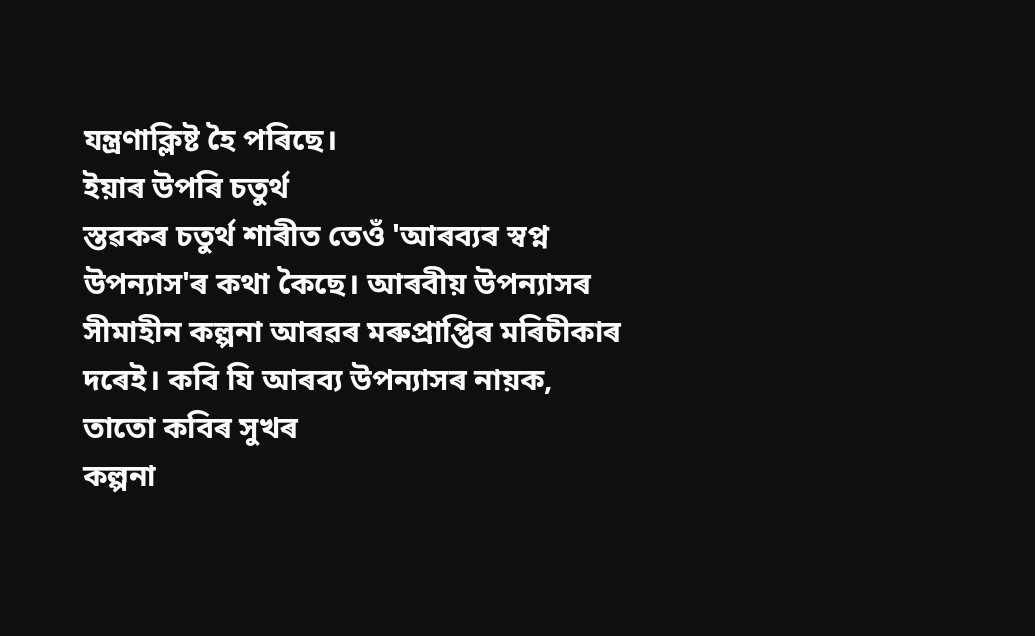যন্ত্রণাক্লিষ্ট হৈ পৰিছে।
ইয়াৰ উপৰি চতুৰ্থ
স্তৱকৰ চতুৰ্থ শাৰীত তেওঁ 'আৰব্যৰ স্বপ্ন উপন্যাস'ৰ কথা কৈছে। আৰবীয় উপন্যাসৰ
সীমাহীন কল্পনা আৰৱৰ মৰুপ্ৰাপ্তিৰ মৰিচীকাৰ দৰেই। কবি যি আৰব্য উপন্যাসৰ নায়ক,
তাতো কবিৰ সুখৰ
কল্পনা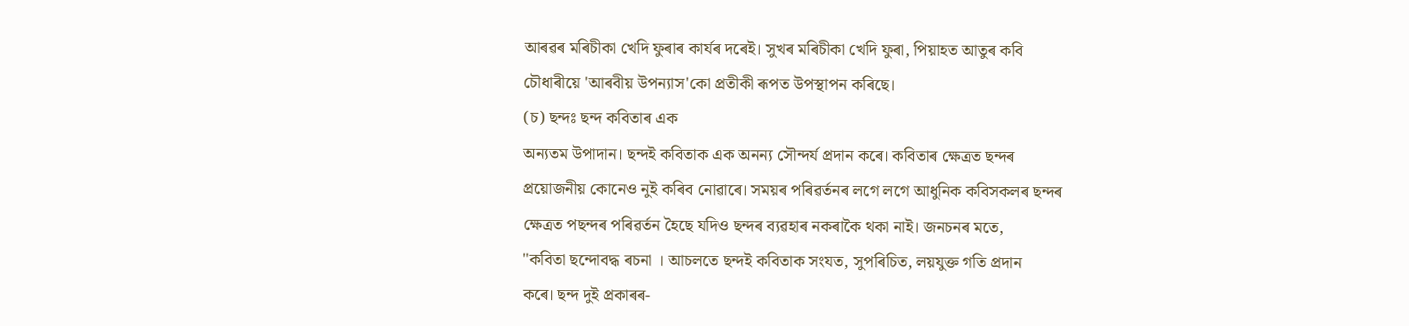আৰৱৰ মৰিচীকা খেদি ফুৰাৰ কাৰ্যৰ দৰেই। সুখৰ মৰিচীকা খেদি ফুৰা, পিয়াহত আতুৰ কবি
চৌধাৰীয়ে 'আৰবীয় উপন্যাস'কো প্রতীকী ৰূপত উপস্থাপন কৰিছে।
(চ) ছন্দঃ ছন্দ কবিতাৰ এক
অন্যতম উপাদান। ছন্দই কবিতাক এক অনন্য সৌন্দর্য প্রদান কৰে। কবিতাৰ ক্ষেত্ৰত ছন্দৰ
প্রয়োজনীয় কোনেও নুই কৰিব নোৱাৰে। সময়ৰ পৰিৱৰ্তনৰ লগে লগে আধুনিক কবিসকলৰ ছন্দৰ
ক্ষেত্ৰত পছন্দৰ পৰিৱৰ্তন হৈছে যদিও ছন্দৰ ব্যৱহাৰ নকৰাকৈ থকা নাই। জনচনৰ মতে,
"কবিতা ছন্দোবদ্ধ ৰচনা । আচলতে ছন্দই কবিতাক সংযত, সুপৰিচিত, লয়যুক্ত গতি প্রদান
কৰে। ছন্দ দুই প্ৰকাৰৰ-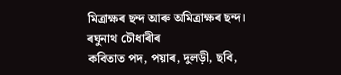মিত্ৰাক্ষৰ ছন্দ আৰু অমিত্রাক্ষৰ ছন্দ। ৰঘুনাথ চৌধাৰীৰ
কবিতাত পদ, পয়াৰ, দুলড়ী, ছবি,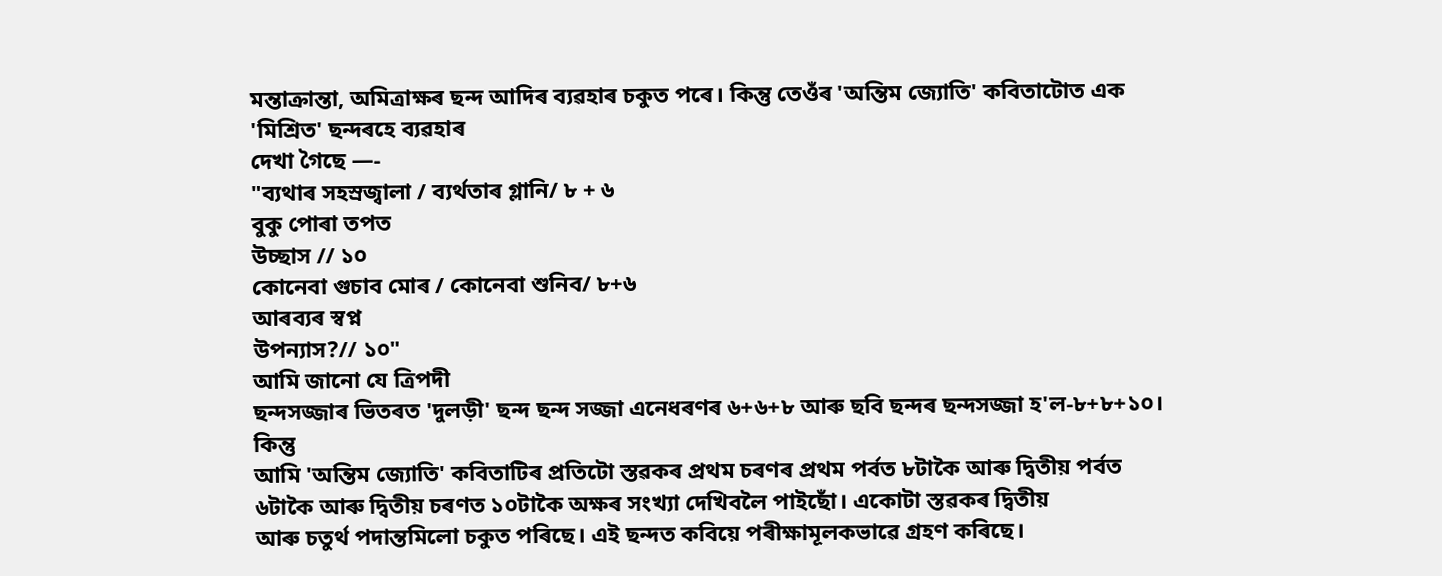মন্তাক্রান্তা, অমিত্রাক্ষৰ ছন্দ আদিৰ ব্যৱহাৰ চকুত পৰে। কিন্তু তেওঁৰ 'অন্তিম জ্যোতি' কবিতাটোত এক 'মিশ্রিত' ছন্দৰহে ব্যৱহাৰ
দেখা গৈছে —-
"ব্যথাৰ সহস্ৰজ্বালা / ব্যৰ্থতাৰ গ্লানি/ ৮ + ৬
বুকু পোৰা তপত
উচ্ছাস // ১০
কোনেবা গুচাব মোৰ / কোনেবা শুনিব/ ৮+৬
আৰব্যৰ স্বপ্ন
উপন্যাস?// ১০"
আমি জানো যে ত্রিপদী
ছন্দসজ্জাৰ ভিতৰত 'দুলড়ী' ছন্দ ছন্দ সজ্জা এনেধৰণৰ ৬+৬+৮ আৰু ছবি ছন্দৰ ছন্দসজ্জা হ'ল-৮+৮+১০। কিন্তু
আমি 'অন্তিম জ্যোতি' কবিতাটিৰ প্ৰতিটো স্তৱকৰ প্ৰথম চৰণৰ প্ৰথম পর্বত ৮টাকৈ আৰু দ্বিতীয় পর্বত
৬টাকৈ আৰু দ্বিতীয় চৰণত ১০টাকৈ অক্ষৰ সংখ্যা দেখিবলৈ পাইছোঁ। একোটা স্তৱকৰ দ্বিতীয়
আৰু চতুৰ্থ পদান্তমিলো চকুত পৰিছে। এই ছন্দত কবিয়ে পৰীক্ষামূলকভাৱে গ্ৰহণ কৰিছে।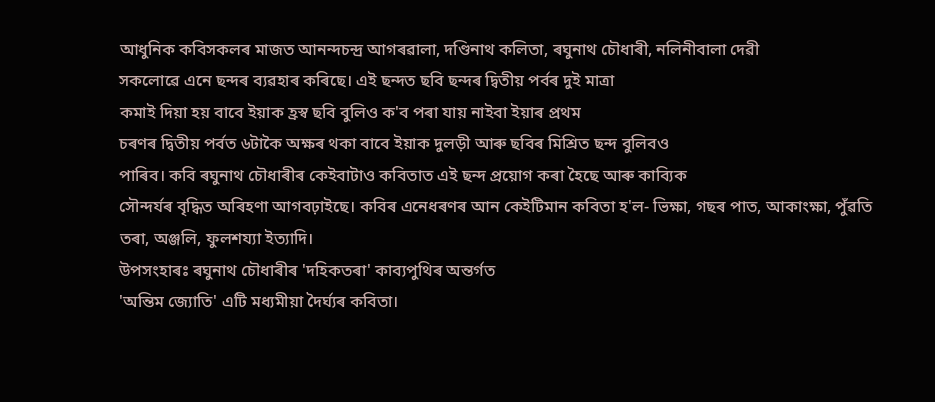আধুনিক কবিসকলৰ মাজত আনন্দচন্দ্ৰ আগৰৱালা, দণ্ডিনাথ কলিতা, ৰঘুনাথ চৌধাৰী, নলিনীবালা দেৱী
সকলোৱে এনে ছন্দৰ ব্যৱহাৰ কৰিছে। এই ছন্দত ছবি ছন্দৰ দ্বিতীয় পৰ্বৰ দুই মাত্রা
কমাই দিয়া হয় বাবে ইয়াক হ্রস্ব ছবি বুলিও ক'ব পৰা যায় নাইবা ইয়াৰ প্ৰথম
চৰণৰ দ্বিতীয় পর্বত ৬টাকৈ অক্ষৰ থকা বাবে ইয়াক দুলড়ী আৰু ছবিৰ মিশ্রিত ছন্দ বুলিবও
পাৰিব। কবি ৰঘুনাথ চৌধাৰীৰ কেইবাটাও কবিতাত এই ছন্দ প্রয়োগ কৰা হৈছে আৰু কাব্যিক
সৌন্দৰ্যৰ বৃদ্ধিত অৰিহণা আগবঢ়াইছে। কবিৰ এনেধৰণৰ আন কেইটিমান কবিতা হ'ল- ভিক্ষা, গছৰ পাত, আকাংক্ষা, পুঁৱতি তৰা, অঞ্জলি, ফুলশয্যা ইত্যাদি।
উপসংহাৰঃ ৰঘুনাথ চৌধাৰীৰ 'দহিকতৰা' কাব্যপুথিৰ অন্তৰ্গত
'অন্তিম জ্যোতি' এটি মধ্যমীয়া দৈর্ঘ্যৰ কবিতা।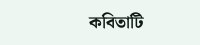কবিতাটি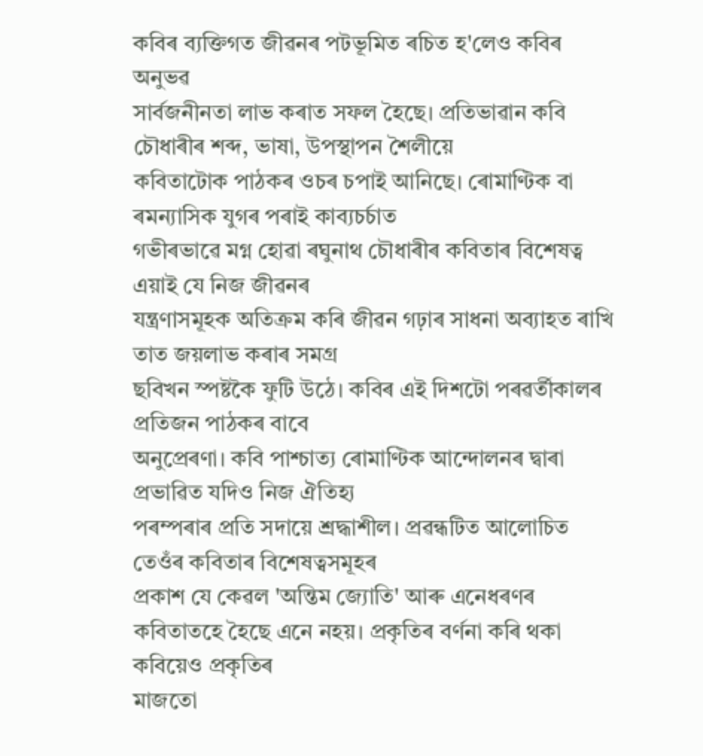কবিৰ ব্যক্তিগত জীৱনৰ পটভূমিত ৰচিত হ'লেও কবিৰ অনুভৱ
সার্বজনীনতা লাভ কৰাত সফল হৈছে। প্রতিভাৱান কবি চৌধাৰীৰ শব্দ, ভাষা, উপস্থাপন শৈলীয়ে
কবিতাটোক পাঠকৰ ওচৰ চপাই আনিছে। ৰোমাণ্টিক বা ৰমন্যাসিক যুগৰ পৰাই কাব্যচর্চাত
গভীৰভাৱে মগ্ন হোৱা ৰঘুনাথ চৌধাৰীৰ কবিতাৰ বিশেষত্ব এয়াই যে নিজ জীৱনৰ
যন্ত্রণাসমূহক অতিক্রম কৰি জীৱন গঢ়াৰ সাধনা অব্যাহত ৰাখি তাত জয়লাভ কৰাৰ সমগ্র
ছবিখন স্পষ্টকৈ ফুটি উঠে। কবিৰ এই দিশটো পৰৱৰ্তীকালৰ প্ৰতিজন পাঠকৰ বাবে
অনুপ্ৰেৰণা। কবি পাশ্চাত্য ৰোমাণ্টিক আন্দোলনৰ দ্বাৰা প্ৰভাৱিত যদিও নিজ ঐতিহ্য
পৰম্পৰাৰ প্ৰতি সদায়ে শ্রদ্ধাশীল। প্ৰৱন্ধটিত আলোচিত তেওঁৰ কবিতাৰ বিশেষত্বসমূহৰ
প্রকাশ যে কেৱল 'অন্তিম জ্যোতি' আৰু এনেধৰণৰ কবিতাতহে হৈছে এনে নহয়। প্ৰকৃতিৰ বৰ্ণনা কৰি থকা কবিয়েও প্ৰকৃতিৰ
মাজতো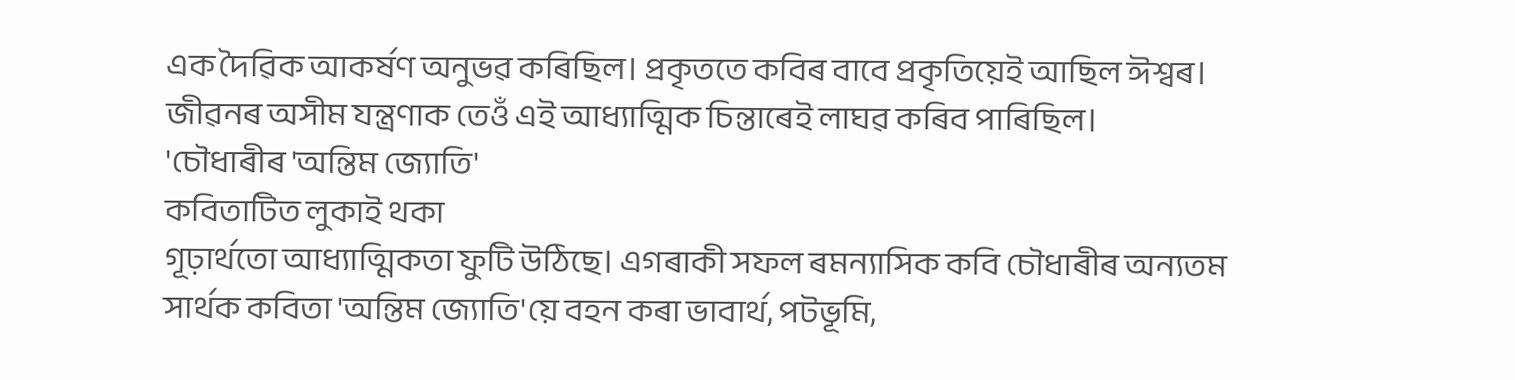এক দৈৱিক আকর্ষণ অনুভৱ কৰিছিল। প্ৰকৃততে কবিৰ বাবে প্ৰকৃতিয়েই আছিল ঈশ্বৰ।
জীৱনৰ অসীম যন্ত্রণাক তেওঁ এই আধ্যাত্মিক চিন্তাৰেই লাঘৱ কৰিব পাৰিছিল।
'চৌধাৰীৰ 'অন্তিম জ্যোতি'
কবিতাটিত লুকাই থকা
গূঢ়ার্থতো আধ্যাত্মিকতা ফুটি উঠিছে। এগৰাকী সফল ৰমন্যাসিক কবি চৌধাৰীৰ অন্যতম
সার্থক কবিতা 'অন্তিম জ্যোতি'য়ে বহন কৰা ভাবার্থ, পটভূমি,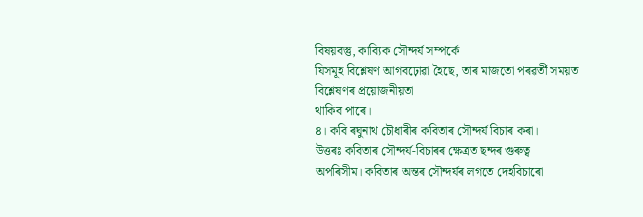বিষয়বস্তু, কাব্যিক সৌন্দর্য সম্পর্কে
যিসমূহ বিশ্লেষণ আগবঢ়োৱা হৈছে, তাৰ মাজতো পৰৱৰ্তী সময়ত বিশ্লেষণৰ প্ৰয়োজনীয়তা
থাকিব পাৰে।
৪। কবি ৰঘুনাথ চৌধাৰীৰ কবিতাৰ সৌন্দৰ্য বিচাৰ কৰা।
উত্তৰঃ কবিতাৰ সৌন্দৰ্য-বিচাৰৰ ক্ষেত্ৰত ছন্দৰ গুৰুত্ব
অপৰিসীম। কবিতাৰ অন্তৰ সৌন্দৰ্যৰ লগতে দেহবিচাৰো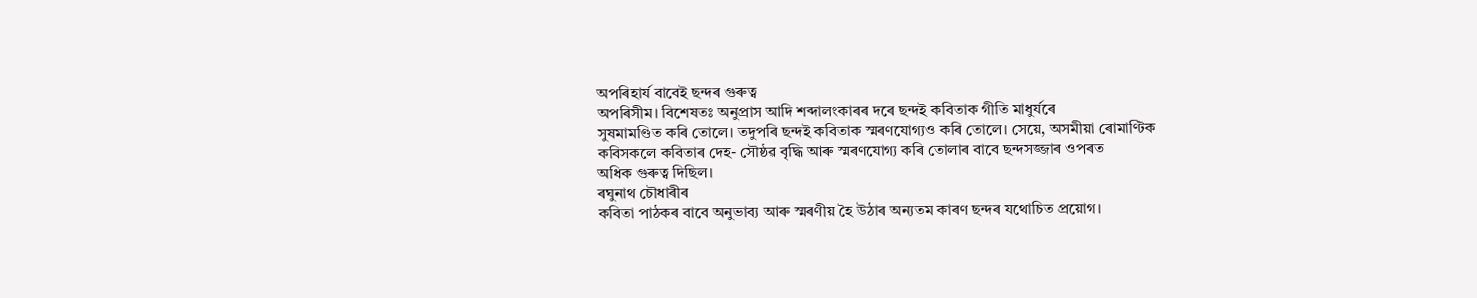অপৰিহাৰ্য বাবেই ছন্দৰ গুৰুত্ব
অপৰিসীম। বিশেষতঃ অনুপ্রাস আদি শব্দালংকাৰৰ দৰে ছন্দই কবিতাক গীতি মাধুর্যৰে
সুষমামণ্ডিত কৰি তোলে। তদুপৰি ছন্দই কবিতাক স্মৰণযোগ্যও কৰি তোলে। সেয়ে, অসমীয়া ৰোমাণ্টিক
কবিসকলে কবিতাৰ দেহ- সৌষ্ঠৱ বৃদ্ধি আৰু স্মৰণযোগ্য কৰি তোলাৰ বাবে ছন্দসজ্জাৰ ওপৰত
অধিক গুৰুত্ব দিছিল।
ৰঘুনাথ চৌধাৰীৰ
কবিতা পাঠকৰ বাবে অনুভাব্য আৰু স্মৰণীয় হৈ উঠাৰ অন্যতম কাৰণ ছন্দৰ যথোচিত প্রয়োগ।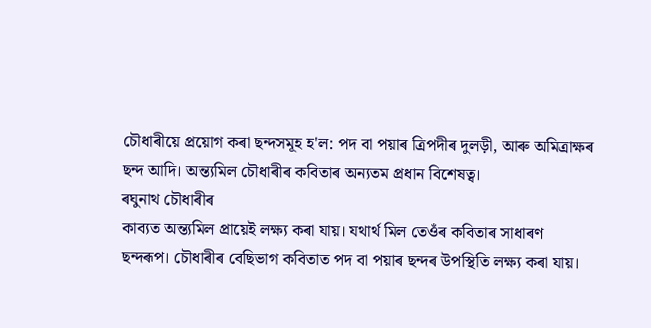চৌধাৰীয়ে প্ৰয়োগ কৰা ছন্দসমূহ হ'ল: পদ বা পয়াৰ ত্রিপদীৰ দুলড়ী, আৰু অমিত্রাক্ষৰ
ছন্দ আদি। অন্ত্যমিল চৌধাৰীৰ কবিতাৰ অন্যতম প্রধান বিশেষত্ব।
ৰঘুনাথ চৌধাৰীৰ
কাব্যত অন্ত্যমিল প্রায়েই লক্ষ্য কৰা যায়। যথার্থ মিল তেওঁৰ কবিতাৰ সাধাৰণ
ছন্দৰূপ। চৌধাৰীৰ বেছিভাগ কবিতাত পদ বা পয়াৰ ছন্দৰ উপস্থিতি লক্ষ্য কৰা যায়।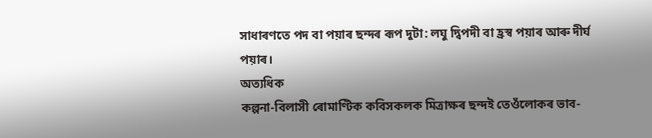সাধাৰণতে পদ বা পয়াৰ ছন্দৰ ৰূপ দুটা: লঘু দ্বিপদী বা হ্রস্ব পয়াৰ আৰু দীর্ঘ পয়াৰ।
অত্যধিক
কল্পনা-বিলাসী ৰোমাণ্টিক কবিসকলক মিত্ৰাক্ষৰ ছন্দই তেওঁলোকৰ ভাব-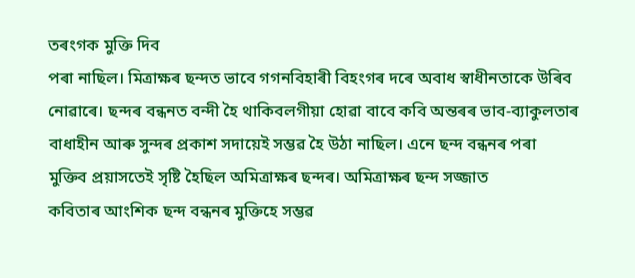তৰংগক মুক্তি দিব
পৰা নাছিল। মিত্রাক্ষৰ ছন্দত ভাবে গগনবিহাৰী বিহংগৰ দৰে অবাধ স্বাধীনতাকে উৰিব
নোৱাৰে। ছন্দৰ বন্ধনত বন্দী হৈ থাকিবলগীয়া হোৱা বাবে কবি অন্তৰৰ ভাব-ব্যাকুলতাৰ
বাধাহীন আৰু সুন্দৰ প্ৰকাশ সদায়েই সম্ভৱ হৈ উঠা নাছিল। এনে ছন্দ বন্ধনৰ পৰা
মুক্তিব প্রয়াসতেই সৃষ্টি হৈছিল অমিত্রাক্ষৰ ছন্দৰ। অমিত্রাক্ষৰ ছন্দ সজ্জাত
কবিতাৰ আংশিক ছন্দ বন্ধনৰ মুক্তিহে সম্ভৱ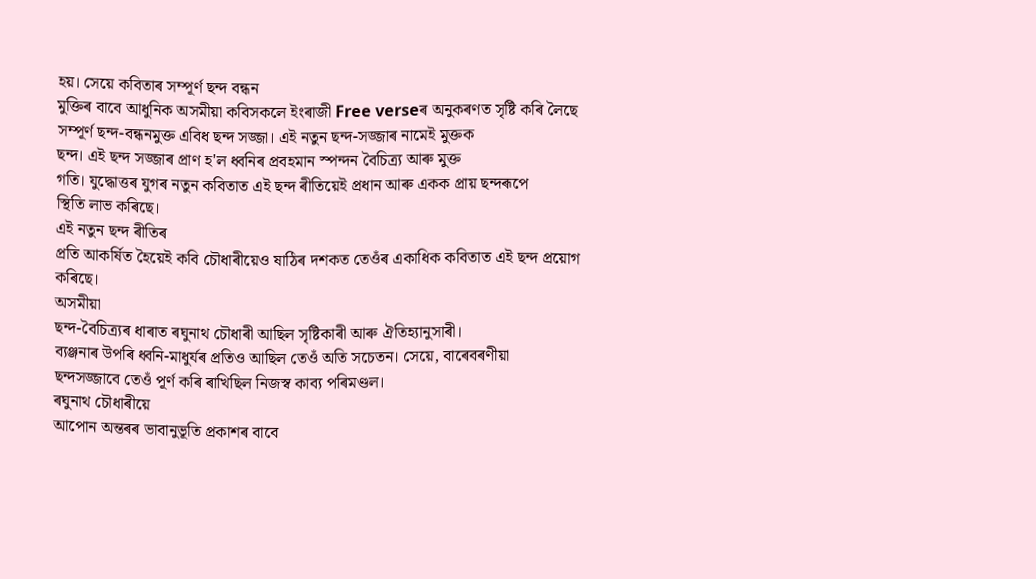হয়। সেয়ে কবিতাৰ সম্পূৰ্ণ ছন্দ বন্ধন
মুক্তিৰ বাবে আধুনিক অসমীয়া কবিসকলে ইংৰাজী Free verseৰ অনুকৰণত সৃষ্টি কৰি লৈছে
সম্পূর্ণ ছন্দ-বন্ধনমুক্ত এবিধ ছন্দ সজ্জা। এই নতুন ছন্দ-সজ্জাৰ নামেই মুক্তক
ছন্দ। এই ছন্দ সজ্জাৰ প্ৰাণ হ'ল ধ্বনিৰ প্রবহমান স্পন্দন বৈচিত্র্য আৰু মুক্ত
গতি। যুদ্ধোত্তৰ যুগৰ নতুন কবিতাত এই ছন্দ ৰীতিয়েই প্রধান আৰু একক প্রায় ছন্দৰূপে
স্থিতি লাভ কৰিছে।
এই নতুন ছন্দ ৰীতিৰ
প্ৰতি আকর্ষিত হৈয়েই কবি চৌধাৰীয়েও ষাঠিৰ দশকত তেওঁৰ একাধিক কবিতাত এই ছন্দ প্ৰয়োগ
কৰিছে।
অসমীয়া
ছন্দ-বৈচিত্র্যৰ ধাৰাত ৰঘুনাথ চৌধাৰী আছিল সৃষ্টিকাৰী আৰু ঐতিহ্যানুসাৰী।
ব্যঞ্জনাৰ উপৰি ধ্বনি-মাধুৰ্যৰ প্ৰতিও আছিল তেওঁ অতি সচেতন। সেয়ে, বাৰেবৰণীয়া
ছন্দসজ্জাবে তেওঁ পূর্ণ কৰি ৰাখিছিল নিজস্ব কাব্য পৰিমণ্ডল।
ৰঘুনাথ চৌধাৰীয়ে
আপোন অন্তৰৰ ভাবানুভূতি প্রকাশৰ বাবে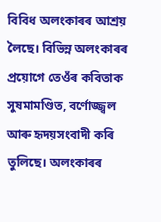বিবিধ অলংকাৰৰ আশ্রয় লৈছে। বিভিন্ন অলংকাৰৰ
প্ৰয়োগে তেওঁৰ কবিতাক সুষমামণ্ডিত, বর্ণোজ্জ্বল আৰু হৃদয়সংবাদী কৰি তুলিছে। অলংকাৰৰ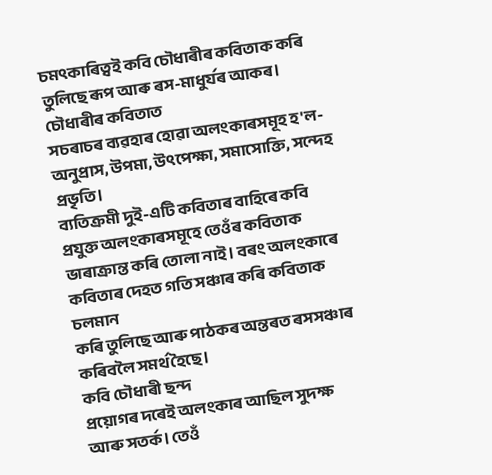চমৎকাৰিত্বই কবি চৌধাৰীৰ কবিতাক কৰি তুলিছে ৰূপ আৰু ৰস-মাধুৰ্যৰ আকৰ।
চৌধাৰীৰ কবিতাত
সচৰাচৰ ব্যৱহাৰ হোৱা অলংকাৰসমূহ হ'ল- অনুপ্রাস, উপমা, উৎপেক্ষা, সমাসোক্তি, সন্দেহ প্রভৃতি।
ব্যতিক্রমী দুই-এটি কবিতাৰ বাহিৰে কবি প্রযুক্ত অলংকাৰসমূহে তেওঁৰ কবিতাক
ভাৰাক্ৰান্ত কৰি তোলা নাই। বৰং অলংকাৰে কবিতাৰ দেহত গতি সঞ্চাৰ কৰি কবিতাক চলমান
কৰি তুলিছে আৰু পাঠকৰ অন্তৰত ৰসসঞ্চাৰ কৰিবলৈ সমৰ্থ হৈছে।
কবি চৌধাৰী ছন্দ
প্ৰয়োগৰ দৰেই অলংকাৰ আছিল সুদক্ষ আৰু সতর্ক। তেওঁ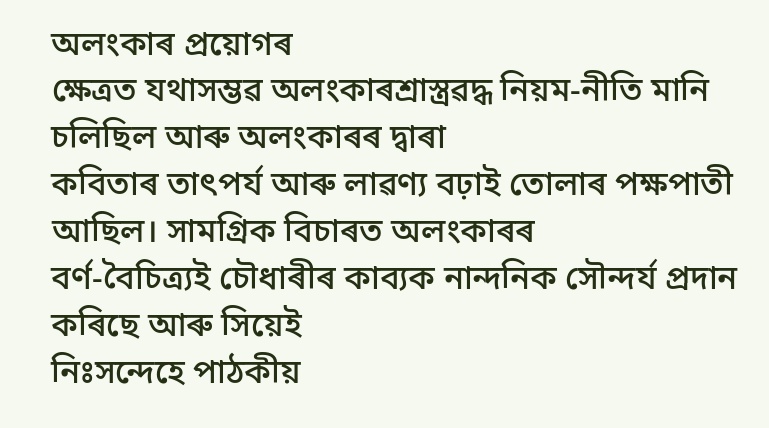অলংকাৰ প্ৰয়োগৰ
ক্ষেত্ৰত যথাসম্ভৱ অলংকাৰশ্ৰাস্ত্ৰৱদ্ধ নিয়ম-নীতি মানি চলিছিল আৰু অলংকাৰৰ দ্বাৰা
কবিতাৰ তাৎপর্য আৰু লাৱণ্য বঢ়াই তোলাৰ পক্ষপাতী আছিল। সামগ্রিক বিচাৰত অলংকাৰৰ
বৰ্ণ-বৈচিত্র্যই চৌধাৰীৰ কাব্যক নান্দনিক সৌন্দর্য প্রদান কৰিছে আৰু সিয়েই
নিঃসন্দেহে পাঠকীয়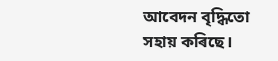আবেদন বৃদ্ধিতো সহায় কৰিছে।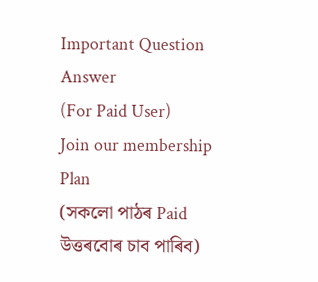Important Question Answer
(For Paid User)
Join our membership Plan
(সকলো পাঠৰ Paid উত্তৰবোৰ চাব পাৰিব)